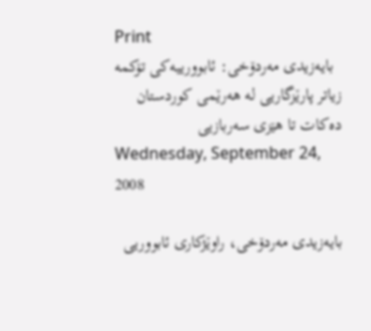Print
  بایه‌زیدی‌ مه‌ردۆخی‌: ئابوورییه‌كی‌ تۆكمه‌ زیاتر پارێزگاریی‌ له‌ هه‌رێمی‌ كوردستان ده‌كات تا هێزی‌ سه‌ربازیی‌
Wednesday, September 24, 2008

بایه‌زیدی‌ مه‌ردۆخی‌، راوێژكاری ئابووریی‌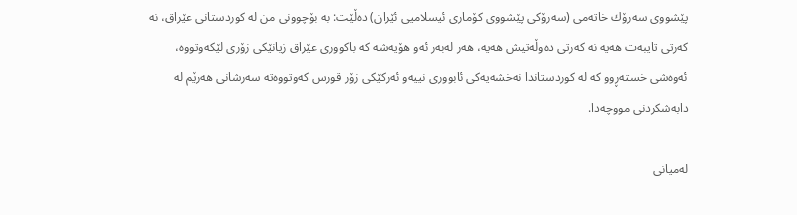پێشووی‌ سه‌رۆك خاته‌می‌ (سه‌رۆكی‌ پێشووی‌ كۆماری‌ ئیسلامیی‌ ئێران) ده‌ڵێت: به‌ بۆچوونی من له‌ كوردستانی عێراق، نه‌ كه‌رتی تایبه‌ت هه‌یه‌ نه‌ كه‌رتی ده‌وڵه‌تیش هه‌یه‌، هه‌ر له‌به‌ر ئه‌و هۆیه‌شه‌ كه‌ باكووری عێراق زیانێكی‌ زۆری‌ لێكه‌وتووه‌، ئه‌وه‌شی‌ خسته‌ڕوو كه‌ له‌ كوردستاندا نه‌خشه‌یه‌كی‌ ئابووری‌ نییه‌‌و ئه‌ركێكی‌ زۆر قورس كه‌وتووه‌ته‌ سه‌رشانی هه‌رێم له‌ دابه‌شكردنی‌ مووچه‌دا.

له‌میانی‌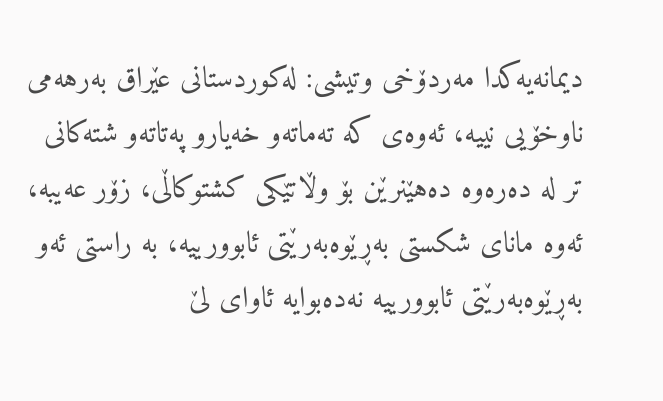دیمانه‌یه‌كدا مه‌ردۆخی‌ وتیشی‌: له‌كوردستانی‌ عێراق به‌رهه‌می ناوخۆیی نییه‌، ئه‌وه‌ی‌ كه‌ ته‌ماته‌‌و خه‌یارو په‌تاته‌و شته‌كانی‌ تر له‌ ده‌ره‌وه‌ ده‌هێنرێن بۆ وڵاتێكی كشتوكاڵی، زۆر عه‌یبه‌، ئه‌وه‌ مانای شكستی به‌ڕێوه‌به‌رێتی ئابوورییه‌، به‌ راستی ئه‌و به‌ڕێوه‌به‌رێتی ئابوورییه‌ نه‌ده‌بوایه‌ ئاوای لێ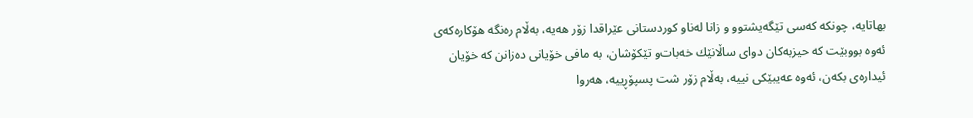بهاتایه‌، چونكه‌ كه‌سی تێگه‌یشتوو و زانا له‌ناو كوردستانی عێراقدا زۆر هه‌یه‌، به‌ڵام ره‌نگه‌ هۆكاره‌كه‌ی ئه‌وه‌ بووبێت كه‌ حیزبه‌كان دوای ساڵانێك خه‌بات‌و تێكۆشان، به‌ مافی‌ خۆیانی ده‌زانن كه‌ خۆیان ئیداره‌ی بكه‌ن، ئه‌وه‌ عه‌یبێكی نییه‌، به‌ڵام زۆر شت پسپۆڕییه‌، هه‌روا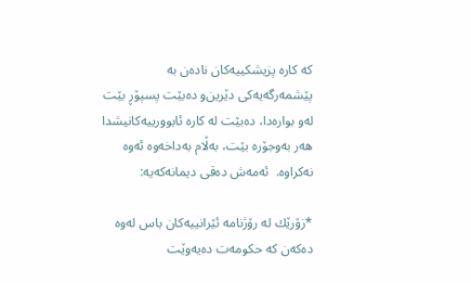كه‌ كاره‌ پزیشكییه‌كان ناده‌ن به‌ پێشمه‌رگه‌یه‌كی دێرین‌و ده‌بێت پسپۆڕ بێت له‌و بواره‌دا، ده‌بێت له‌ كاره‌ ئابوورییه‌كانیشدا هه‌ر به‌وجۆره‌ بێت، به‌ڵام به‌داخه‌وه‌ ئه‌وه‌ نه‌كراوه‌.  ئه‌مه‌ش ده‌قی‌ دیمانه‌كه‌یه‌:

*زۆرێك له‌ رۆژنامه‌ ئێرانییه‌كان باس له‌وه‌ ده‌كه‌ن كه‌ حكومه‌ت ده‌یه‌وێت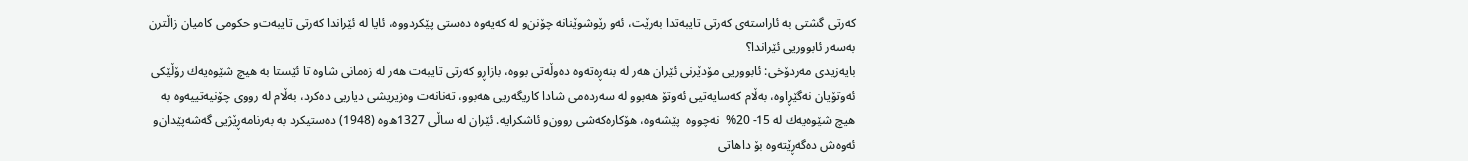كه‌رتی‌ گشتی‌ به‌ ئاراسته‌ی‌ كه‌رتی‌ تایبه‌تدا به‌رێت، ئه‌و رێوشوێنانه‌ چۆنن‌و له‌ كه‌یه‌وه‌ ده‌ستی پێكردووه‌، ئایا له‌ ئێراندا كه‌رتی‌ تایبه‌ت‌و حكومی‌ كامیان زاڵترن به‌سه‌ر ئابووریی‌ ئێراندا؟
بایه‌زیدی‌ مه‌ردۆخی‌: ئابووریی مۆدێرنی ئێران هه‌ر له‌ بنه‌ڕه‌ته‌وه‌ ده‌وڵه‌تی بووه‌، بازاڕ‌و كه‌رتی تایبه‌ت هه‌ر له‌ زه‌مانی شاوه‌ تا ئێستا به‌ هیچ شێوه‌یه‌ك رۆڵێكی ئه‌وتۆیان نه‌گێڕاوه‌، به‌ڵام كه‌سایه‌تیی ئه‌وتۆ هه‌بوو له‌ سه‌رده‌می شادا كاریگه‌ریی هه‌بوو، ته‌نانه‌ت وه‌زیریشی دیاریی‌ ده‌كرد، به‌ڵام له‌ رووی‌ چۆنیه‌تییه‌وه‌ به‌ هیچ شێوه‌یه‌ك له‌ 15- 20%  نه‌چووه‌  پێشه‌وه‌، هۆكاره‌كه‌شی روون‌و ئاشكرایه‌. ئێران له‌ ساڵی 1327ه‌وه‌ (1948) ده‌ستیكرد به‌ به‌رنامه‌ڕێژیی‌ گه‌شه‌پێدان‌و ئه‌وه‌ش ده‌گه‌ڕێته‌وه‌ بۆ داهاتی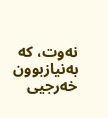نه‌وت، كه‌ به‌نیازبوون خه‌رجیی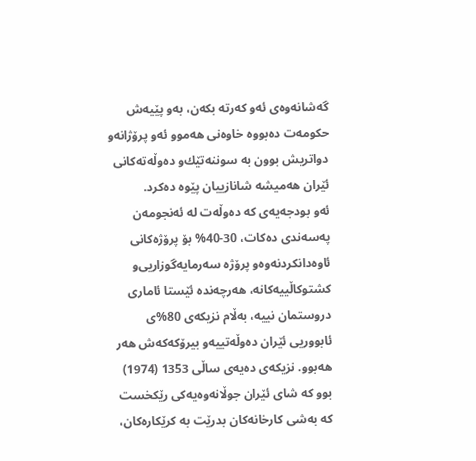گه‌شانه‌وه‌ی ئه‌و كه‌رته‌ بكه‌ن، به‌و پێیه‌ش حكومه‌ت ده‌بووه‌ خاوه‌نی‌ هه‌موو ئه‌و پرۆژانه‌‌و دواتریش بوون به‌ سوننه‌تێك‌و ده‌وڵه‌ته‌كانی ئێران هه‌میشه‌ شانازییان پێوه‌ ده‌كرد.
ئه‌و بودجه‌یه‌ی كه‌ ده‌وڵه‌ت له‌ ئه‌نجومه‌ن په‌سه‌ندی ده‌كات، 30-40% بۆ پرۆژه‌كانی‌ ئاوه‌دانكردنه‌وه‌‌و پرۆژه‌ سه‌رمایه‌گوزاریی‌‌و كشتوكاڵییه‌كانه‌، هه‌رچه‌نده‌ ئێستا ئاماری دروستمان نییه‌، به‌ڵام نزیكه‌ی 80%ی ئابووریی ئێران ده‌وڵه‌تییه‌‌و بیرۆكه‌كه‌ش هه‌ر هه‌بوو. نزیكه‌ی ده‌یه‌ی ساڵی‌ 1353 (1974) بوو كه‌ شای‌ ئێران جوڵانه‌وه‌یه‌كی رێكخست كه‌ به‌شی كارخانه‌كان بدرێت به‌ كرێكاره‌كان،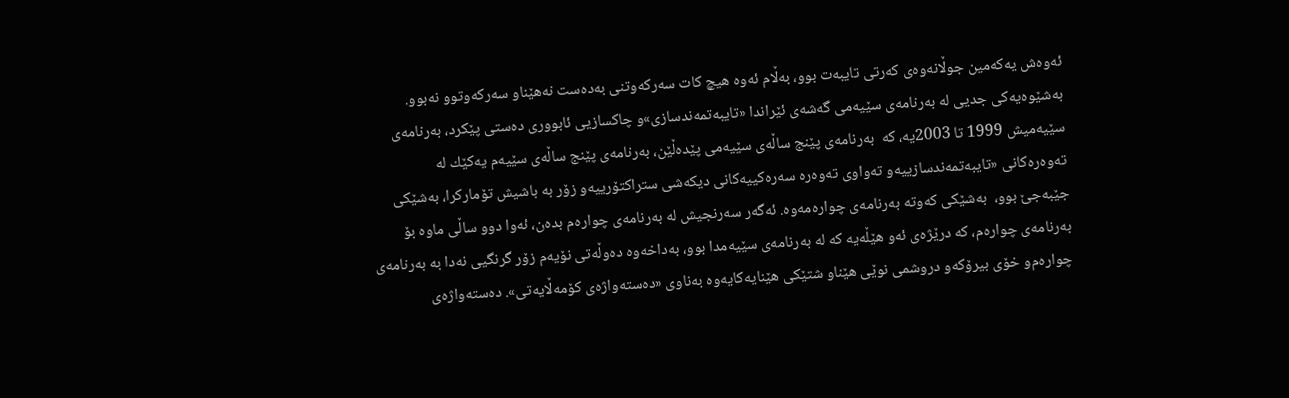ئه‌وه‌ش یه‌كه‌مین جوڵانه‌وه‌ی كه‌رتی‌ تایبه‌ت بوو، به‌ڵام ئه‌وه‌ هیچ كات سه‌ركه‌وتنی به‌ده‌ست نه‌هێنا‌و سه‌ركه‌وتوو نه‌بوو.
به‌شێوه‌یه‌كی جدیی له‌ به‌رنامه‌ی سێیه‌می گه‌شه‌ی ئێراندا «تایبه‌تمه‌ندسازی»و چاكسازیی ئابووری ده‌ستی پێكرد، به‌رنامه‌ی سێیه‌میش 1999 تا 2003یه‌، كه‌  به‌رنامه‌ی پێنج ساڵه‌ی سێیه‌می پێده‌ڵێن، به‌رنامه‌ی پێنج ساڵه‌ی سێیه‌م یه‌كێك له‌ ته‌وه‌ره‌كانی «تایبه‌تمه‌ندسازییه‌و ته‌واوی ته‌وه‌ره‌ سه‌ره‌كییه‌كانی دیكه‌شی ستراكتۆرییه‌‌و زۆر به‌ باشیش تۆماركرا، به‌شێكی جێبه‌جێ‌ بوو،  به‌شێكی كه‌وته‌ به‌رنامه‌ی چواره‌مه‌وه‌. ئه‌گه‌ر سه‌رنجیش له‌ به‌رنامه‌ی چواره‌م بده‌ن، ئه‌وا دوو ساڵی ماوه‌ بۆ به‌رنامه‌ی چواره‌م، كه‌ درێژه‌ی ئه‌و هێڵه‌یه‌ كه‌ له‌ به‌رنامه‌ی سێیه‌مدا بوو، به‌داخه‌وه‌ ده‌وڵه‌تی نۆیه‌م زۆر گرنگیی نه‌دا به‌ به‌رنامه‌ی چواره‌م‌و خۆی بیرۆكه‌‌و دروشمی نوێی هێنا‌و شتێكی هێنایه‌كایه‌وه‌ به‌ناوی‌ «ده‌سته‌واژه‌ی‌ كۆمه‌ڵایه‌تی». ده‌سته‌واژه‌ی‌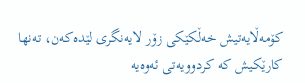كۆمه‌ڵایه‌تیش خه‌ڵكێكی‌ زۆر لایه‌نگری لێده‌كه‌ن، ته‌نها كارێكیش كه‌ كردوویه‌تی ئه‌وه‌یه‌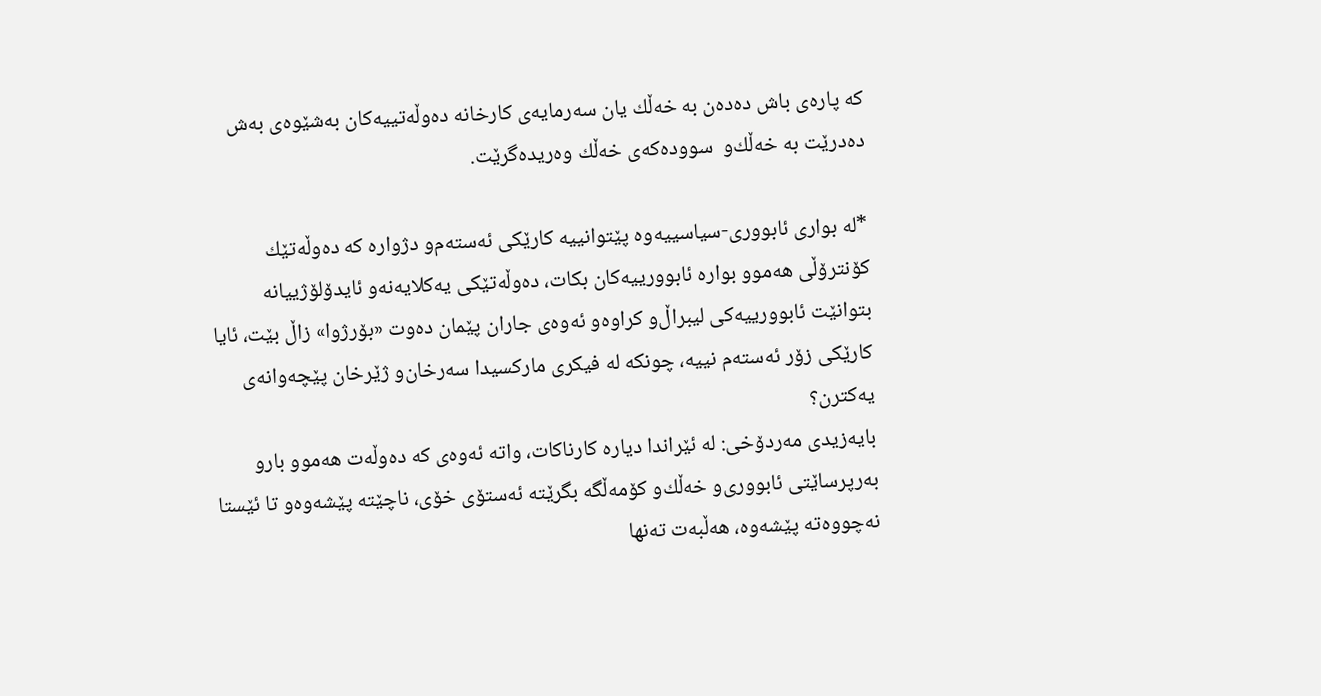كه‌ پاره‌ی باش ده‌ده‌ن به‌ خه‌ڵك یان سه‌رمایه‌ی كارخانه‌ ده‌وڵه‌تییه‌كان به‌شێوه‌ی به‌ش ده‌درێت به‌ خه‌ڵك‌و  سووده‌كه‌ی خه‌ڵك وه‌ریده‌گرێت.

*له‌ بواری ئابووری-سیاسییه‌وه‌ پێتوانییه‌ كارێكی‌ ئه‌سته‌م‌و دژواره‌ كه‌ ده‌وڵه‌تێك كۆنترۆڵی هه‌موو بواره‌ ئابوورییه‌كان بكات، ده‌وڵه‌تێكی یه‌كلایه‌نه‌‌و ئایدۆلۆژییانه‌ بتوانێت ئابوورییه‌كی لیبراڵ‌‌و كراوه‌‌و ئه‌وه‌ی جاران پێمان ده‌وت «بۆرژوا» زاڵ‌ بێت، ئایا كارێكی زۆر ئه‌سته‌م نییه‌، چونكه‌ له‌ فیكری‌ ماركسیدا سه‌رخان‌و ژێرخان پێچه‌وانه‌ی یه‌كترن؟
بایه‌زیدی‌ مه‌ردۆخی‌: له‌ ئێراندا دیاره‌ كارناكات، واته‌ ئه‌وه‌ی كه‌ ده‌وڵه‌ت هه‌موو بار‌و به‌رپرساێتی ئابووری‌و خه‌ڵك‌و كۆمه‌ڵگه‌ بگرێته‌ ئه‌ستۆی خۆی، ناچێته‌ پێشه‌وه‌‌و تا ئێستا نه‌چووه‌ته‌ پێشه‌وه‌، هه‌ڵبه‌ت ته‌نها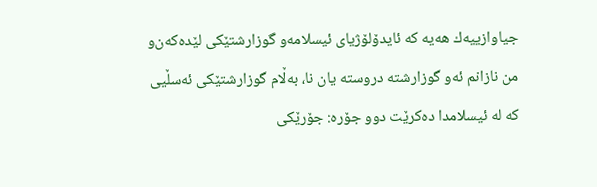جیاوازییه‌ك هه‌یه‌ كه‌ ئایدۆلۆژیای ئیسلامه‌‌و گوزارشتێكی لێده‌كه‌ن‌و من نازانم ئه‌و گوزارشته‌ دروسته‌ یان نا، به‌ڵام گوزارشتێكی ئه‌سڵیی كه‌ له‌ ئیسلامدا ده‌كرێت دوو جۆره‌: جۆرێكی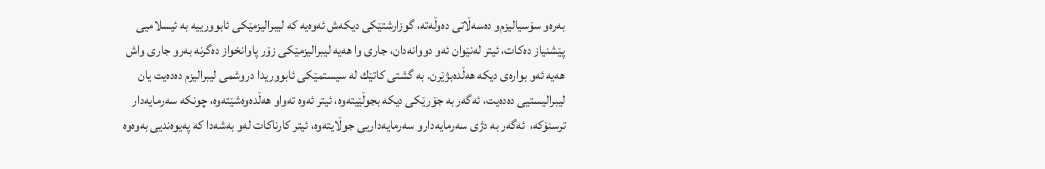به‌ره‌و سۆسیالیزم‌و ده‌سه‌ڵاتی ده‌وڵه‌ته‌، گوزارشتێكی دیكه‌ش ئه‌وه‌یه‌ كه‌ لیبرالیزمێكی ئابوورییه‌ به‌ ئیسلامیی پێشنیاز ده‌كات، ئیتر له‌نێوان ئه‌و دووانه‌دان، جاری وا هه‌یه‌ لیبرالیزمێكی زۆر پاوانخواز ده‌گرنه‌ به‌ر‌و جاری واش هه‌یه‌ ئه‌و بواره‌ی دیكه‌ هه‌ڵده‌بژێرن. به‌ گشتی كاتێك له‌ سیستمێكی ئابووریدا دروشمی لیبرالیزم ده‌ده‌یت یان لیبرالیستیی ده‌ده‌یت، ئه‌گه‌ر به‌ جۆرێكی دیكه‌ بجوڵێیته‌وه‌، ئیتر ئه‌وه‌ ته‌واو هه‌ڵده‌وه‌شێته‌وه‌، چونكه‌ سه‌رمایه‌دار ترسنۆكه‌،  ئه‌گه‌ر به‌ دژی سه‌رمایه‌دار‌و سه‌رمایه‌داریی جوڵایته‌وه‌، ئیتر كارناكات له‌و به‌شه‌دا كه‌ په‌یوه‌ندیی به‌وه‌وه‌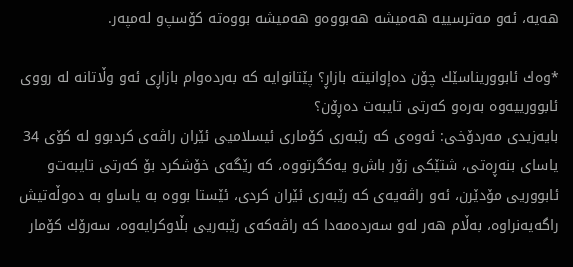هه‌یه‌، ئه‌و مه‌ترسییه‌ هه‌میشه‌ هه‌بووه‌‌و هه‌میشه‌ بووه‌ته‌ كۆسپ‌و له‌مپه‌ر.

*وه‌ك ئابووریناسێك چۆن ده‌إوانیته‌ بازاڕ؟ پێتانوایه‌ كه‌ به‌رده‌وام بازاڕی ئه‌و وڵاتانه‌ له‌ رووی ئابوورییه‌وه‌ به‌ره‌و كه‌رتی‌ تایبه‌ت ده‌ڕۆن؟
بایه‌زیدی‌ مه‌ردۆخی‌: ئه‌وه‌ی‌ كه‌ رێبه‌ری كۆماری ئیسلامیی ئێران راڤه‌ی كردبوو له‌ كۆی‌ 34 یاسای بنه‌ڕه‌تی، شتێكی زۆر باش‌و یه‌كگرتووه‌، كه‌ رێگه‌ی خۆشكرد بۆ كه‌رتی‌ تایبه‌ت‌و ئابووریی مۆدێرن، ئه‌و راڤه‌یه‌ی كه‌ رێبه‌ری ئێران كردی، ئێستا بووه‌ به‌ یاسا‌و به‌ ده‌وڵه‌تیش راگه‌یه‌نراوه‌، به‌ڵام هه‌ر له‌و سه‌رده‌مه‌دا كه‌ راڤه‌كه‌ی رێبه‌ریی بڵاوكرایه‌وه‌، سه‌رۆك كۆمار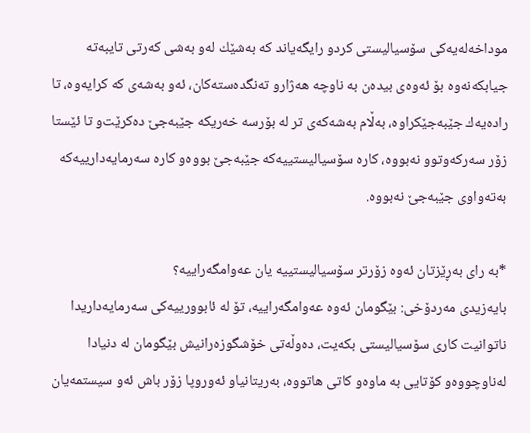موداخه‌له‌یه‌كی سۆسیالیستی كرد‌و رایگه‌یاند كه‌ به‌شێك له‌و به‌شی كه‌رتی‌ تایبه‌ته‌ جیابكه‌نه‌وه‌ بۆ ئه‌وه‌ی بیده‌ن به‌ ناوچه‌ هه‌ژار‌و ته‌نگده‌سته‌كان، ئه‌و به‌شه‌ی كه‌ كرایه‌وه‌، تا راده‌یه‌ك جێبه‌جێكراوه‌، به‌ڵام به‌شه‌كه‌ی تر له‌ بۆرسه‌ خه‌ریكه‌ جێبه‌جێ‌ ده‌كرێت‌و تا ئێستا زۆر سه‌ركه‌وتوو نه‌بووه‌، كاره‌ سۆسیالیستییه‌كه‌ جێبه‌جێ‌ بووه‌‌و كاره‌ سه‌رمایه‌دارییه‌كه‌ به‌ته‌واوی جێبه‌جێ‌ نه‌بووه‌.

*به‌ رای به‌ڕێزتان ئه‌وه‌ زۆرتر سۆسیالیستییه‌ یان عه‌وامگه‌راییه‌؟
بایه‌زیدی‌ مه‌ردۆخی‌: بێگومان ئه‌وه‌ عه‌وامگه‌راییه‌، تۆ له‌ ئابوورییه‌كی سه‌رمایه‌داریدا ناتوانیت كاری سۆسیالیستی بكه‌یت، ده‌وڵه‌تی خۆشگوزه‌رانیش بێگومان له‌ دنیادا له‌ناوچووه‌و كۆتایی‌ به‌ ماوه‌و كاتی هاتووه‌، به‌ریتانیا‌و ئه‌وروپا زۆر باش ئه‌و سیستمه‌یان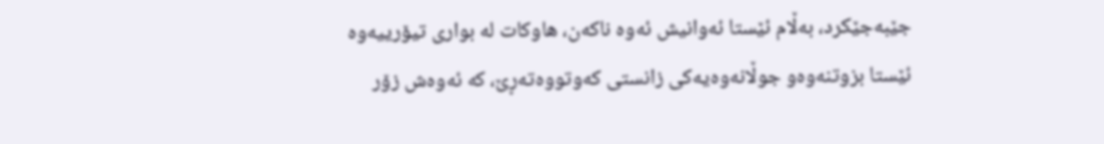جێبه‌جێكرد، به‌ڵام ئێستا ئه‌وانیش ئه‌وه‌ ناكه‌ن، هاوكات له‌ بواری تیۆرییه‌وه‌ ئێستا بزوتنه‌وه‌‌و جوڵانه‌وه‌یه‌كی زانستی كه‌وتووه‌ته‌ڕێ‌، كه‌ ئه‌وه‌ش زۆر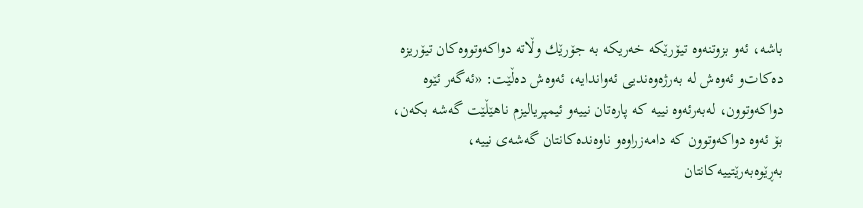باشه‌، ئه‌و بزوتنه‌وه‌ تیۆرێكه‌ خه‌ریكه‌ به‌ جۆرێك وڵاته‌ دواكه‌وتووه‌كان تیۆریزه‌ ده‌كات‌و ئه‌وه‌ش له‌ به‌رژه‌وه‌ندیی ئه‌واندایه‌، ئه‌وه‌ش ده‌ڵێت: «ئه‌گه‌ر ئێوه‌ دواكه‌وتوون، له‌به‌رئه‌وه‌ نییه‌ كه‌ پاره‌تان نییه‌‌و ئیمپریالیزم ناهێڵێت گه‌شه‌ بكه‌ن، بۆ ئه‌وه‌ دواكه‌وتوون كه‌ دامه‌زراوه‌‌و ناوه‌نده‌كانتان گه‌شه‌ی نییه‌، به‌ڕێوه‌به‌رێتییه‌كانتان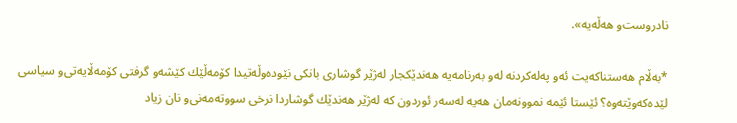نادروست‌و هه‌ڵه‌یه‌».

*به‌ڵام هه‌ستناكه‌یت ئه‌و په‌له‌كردنه‌ له‌و به‌رنامه‌یه‌ هه‌ندێكجار له‌ژێر گوشاری بانكی نێوده‌وڵه‌تیدا كۆمه‌ڵێك كێشه‌‌و گرفتی كۆمه‌ڵایه‌تی‌و سیاسی لێده‌كه‌وێته‌وه‌؟ ئێستا ئێمه‌ نموونه‌مان هه‌یه‌ له‌سه‌ر ئوردون كه‌ له‌ژێر هه‌ندێك گوشاردا نرخی سووته‌مه‌نی‌و نان زیاد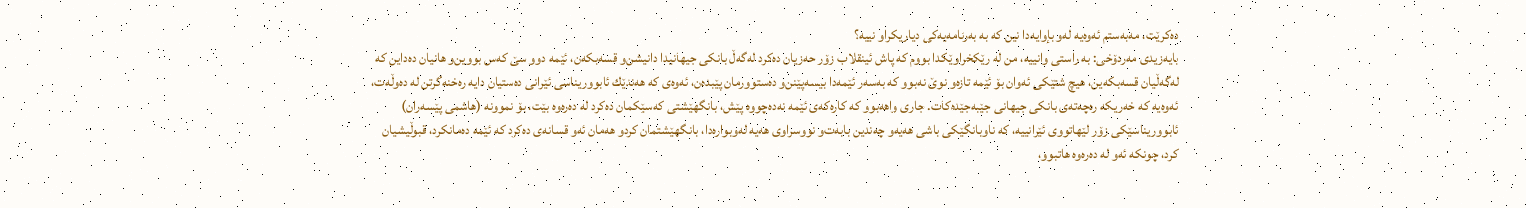ده‌كرێت، مه‌به‌ستم ئه‌وه‌یه‌ له‌و بإوایه‌دا نین كه‌ به‌ به‌رنامه‌یه‌كی دیاریكراو نییه‌؟
بایه‌زیدی‌ مه‌ردۆخی‌: به‌ راستی وانییه‌، من له‌ رێكخراوێكدا بووم كه‌ پاش ئینقلاب زۆر حه‌زیان ده‌كرد له‌گه‌ڵ‌ بانكی جیهانیدا دانیشن‌و قسه‌بكه‌ن، ئێمه‌ دوو سێ‌ كه‌س بووین‌و هانیان ده‌داین كه‌ له‌گه‌ڵیان قسه‌بكه‌ین، هیچ شتێكی‌ ئه‌وان بۆ ئێمه‌ تازه‌‌و نوێ‌ نه‌بوو كه‌ به‌سه‌ر ئێمه‌دا بیسه‌پێنن‌و ده‌ستوورمان پێبده‌ن، ئه‌وه‌ی كه‌ هه‌ندێك ئابووریناسی ئێرانی ده‌ستیان دایه‌ ره‌خنه‌گرتن له‌ ده‌وڵه‌ت، ئه‌وه‌یه‌ كه‌ خه‌ریكه‌ ره‌چه‌ته‌ی‌ بانكی جیهانی جێبه‌جێده‌كات. جاری واهه‌بوو كه‌ كاره‌كه‌ی ئێمه‌ نه‌ده‌چووه‌ پێش، بانگهێشتی كه‌سێكمان ده‌كرد له‌ ده‌ره‌وه‌ بێت، بۆ نموونه‌ (هاشمی پێسه‌ران) ئابووریناسێكی زۆر لێهاتووی ئێرانییه‌، كه‌ ناوبانگێكی باشی هه‌یه‌‌و چه‌ندین بابه‌ت‌و نووسراوی هه‌یه‌ له‌وبواره‌دا، بانگهێشتمان كردو هه‌مان ئه‌و قسانه‌ی ده‌كرد كه‌ ئێمه‌ ده‌مانكرد، قبوڵیشیان كرد، چونكه‌ ئه‌و له‌ ده‌ره‌وه‌ هاتبوو،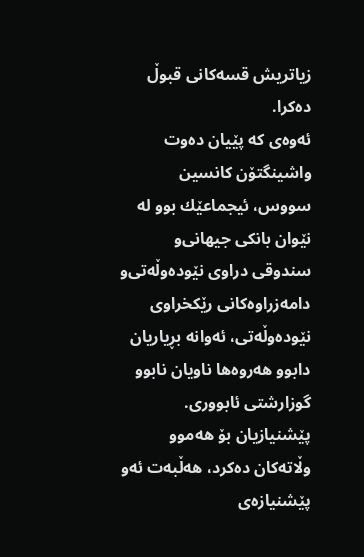زیاتریش قسه‌كانی قبوڵ‌ ده‌كرا.
ئه‌وه‌ی كه‌ پێیان ده‌وت واشینگتۆن كانسین سووس، ئیجماعێك بوو له‌ نێوان بانكی جیهانی‌و سندوقی دراوی نێوده‌وڵه‌تی‌و دامه‌زراوه‌كانی رێكخراوی نێوده‌وڵه‌تی، ئه‌وانه‌ بڕیاریان دابوو هه‌روه‌ها ناویان نابوو گوزارشتی ئابووری. پێشنیازیان بۆ هه‌موو وڵاته‌كان ده‌كرد، هه‌ڵبه‌ت ئه‌و پێشنیازه‌ی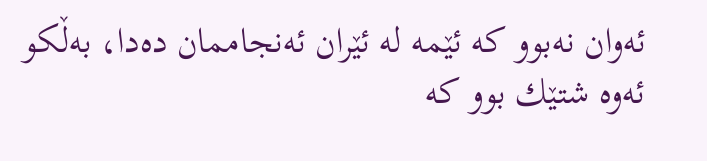ئه‌وان نه‌بوو كه‌ ئێمه‌ له‌ ئێران ئه‌نجاممان ده‌دا، به‌ڵكو ئه‌وه‌ شتێك بوو كه‌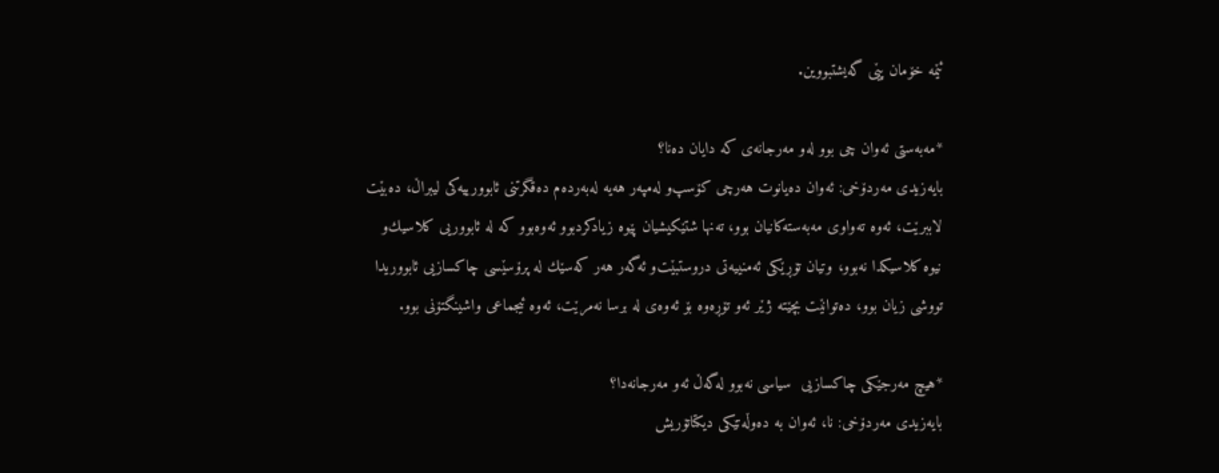ئێمه‌ خۆمان پێی گه‌یشتبووین.

*مه‌به‌ستی ئه‌وان چی بوو له‌و مه‌رجانه‌ی كه‌ دایان ده‌نا؟
بایه‌زیدی‌ مه‌ردۆخی‌: ئه‌وان ده‌یانوت هه‌رچی كۆسپ‌و له‌مپه‌ر هه‌یه‌ له‌به‌رده‌م ده‌قگرتنی ئابوورییه‌كی‌ لیبراڵ‌، ده‌بێت لاببرێت، ئه‌وه‌ ته‌واوی مه‌به‌سته‌كانیان بوو، ته‌نها شتێكیشیان پێوه‌ زیادكردبوو ئه‌وه‌بوو كه‌ له‌ ئابووریی كلاسیك‌و نیوه‌ كلاسیكدا نه‌بوو، وتیان تۆڕێكی ئه‌منییه‌تی دروستبێت‌و ئه‌گه‌ر هه‌ر كه‌سێك له‌ پرۆسێسی‌ چاكسازیی‌ ئابووریدا تووشی زیان بوو، ده‌توانێت بچێته‌ ژێر ئه‌و تۆڕه‌وه‌ بۆ ئه‌وه‌ی له‌ برسا نه‌مرێت، ئه‌وه‌ ئیجماعی واشینگتۆنی بوو.

*هیچ مه‌رجێكی چاكسازیی‌  سیاسی نه‌بوو له‌گه‌ڵ‌ ئه‌و مه‌رجانه‌دا؟
بایه‌زیدی‌ مه‌ردۆخی‌: نا، ئه‌وان به‌ ده‌وڵه‌تێكی دیكتاتۆریش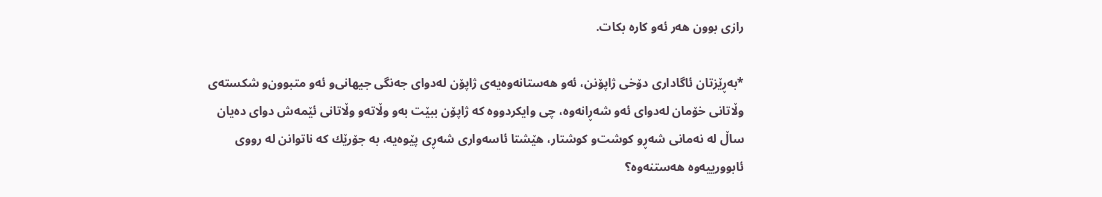رازی بوون هه‌ر ئه‌و كاره‌ بكات.

*به‌ڕێزتان ئاگاداری‌ دۆخی‌ ژاپۆنن، ئه‌و هه‌ستانه‌وه‌یه‌ی ژاپۆن له‌دوای جه‌نگی جیهانی‌و ئه‌و متبوون‌و شكسته‌ی‌ وڵاتانی خۆمان له‌دوای ئه‌و شه‌ڕانه‌وه‌، چی‌ وایكردووه‌ كه‌ ژاپۆن ببێت به‌و وڵاته‌‌و وڵاتانی ئێمه‌ش دوای ده‌یان ساڵ‌ له‌ نه‌مانی شه‌ڕ‌و كوشت‌و كوشتار، هێشتا ئاسه‌واری شه‌ڕی پێوه‌یه‌، به‌ جۆرێك كه‌ ناتوانن له‌ رووی ئابوورییه‌وه‌ هه‌ستنه‌وه‌؟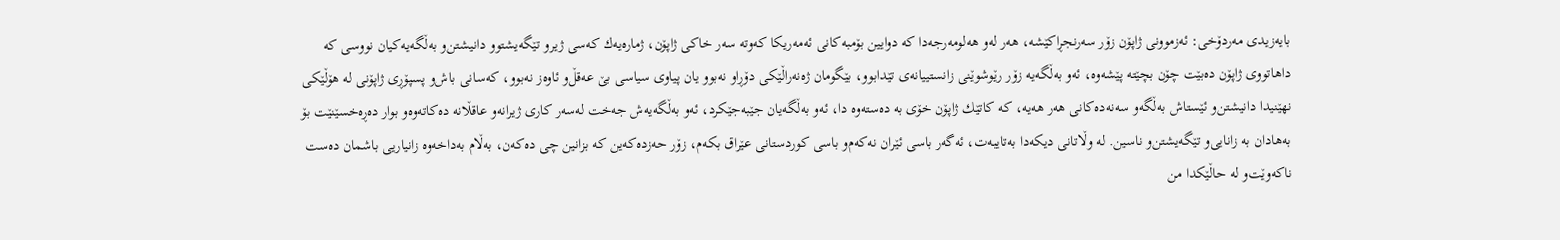بایه‌زیدی‌ مه‌ردۆخی‌: ئه‌زموونی‌ ژاپۆن زۆر سه‌رنجڕاكێشه‌، هه‌ر له‌و هه‌لومه‌رجه‌دا كه‌ دوایین بۆمبه‌كانی ئه‌مه‌ریكا كه‌وته‌ سه‌ر خاكی ژاپۆن، ژماره‌یه‌ك كه‌سی ژیر‌و تێگه‌یشتوو دانیشتن‌و به‌ڵگه‌یه‌كیان نووسی كه‌ داهاتووی ژاپۆن ده‌بێت چۆن بچێته‌ پێشه‌وه‌، ئه‌و به‌ڵگه‌یه‌ زۆر رێوشوێنی زانستییانه‌ی‌ تێدابوو، بێگومان ژه‌نه‌راڵێكی دۆڕاو نه‌بوو یان پیاوی سیاسی بێ‌ عه‌قڵ‌و ئاوه‌ز نه‌بوو، كه‌سانی باش‌و پسپۆڕی ژاپۆنی له‌ هۆڵێكی نهێنیدا دانیشتن‌و ئێستاش به‌ڵگه‌‌و سه‌نه‌ده‌كانی هه‌ر هه‌یه‌، كه‌ كاتێك ژاپۆن خۆی به‌ ده‌سته‌وه‌ دا، ئه‌و به‌ڵگه‌یان جێبه‌جێكرد، ئه‌و به‌ڵگه‌یه‌ش جه‌خت له‌سه‌ر كاری ژیرانه‌‌و عاقڵانه‌ ده‌كاته‌وه‌‌و بوار ده‌ڕه‌خسێنێت بۆ به‌هادان به‌ زانایی‌و تێگه‌یشتن‌و ناسین. له‌ وڵاتانی دیكه‌دا به‌تایبه‌ت، ئه‌گه‌ر باسی ئێران نه‌كه‌م‌و باسی كوردستانی عێراق بكه‌م، زۆر حه‌زده‌كه‌ین كه‌ بزانین چی ده‌كه‌ن، به‌ڵام به‌داخه‌وه‌ زانیاریی باشمان ده‌ست ناكه‌وێت‌و له‌ حاڵێكدا من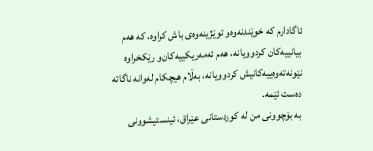ئاگادارم كه‌ خوێندنه‌وه‌‌و توێژینه‌وه‌ی باش كراوه‌، كه‌ هه‌م بیانییه‌كان كردوویانه‌، هه‌م ئه‌مه‌ریكییه‌كان‌و رێكخراوه‌ نێونه‌ته‌وه‌ییه‌كانیش كردوویانه‌، به‌ڵام هیچكام له‌وانه‌ ناگاته‌ ده‌ست ئێمه‌.
به‌ بۆچوونی من له‌ كوردستانی عێراق، ئینستیشوونی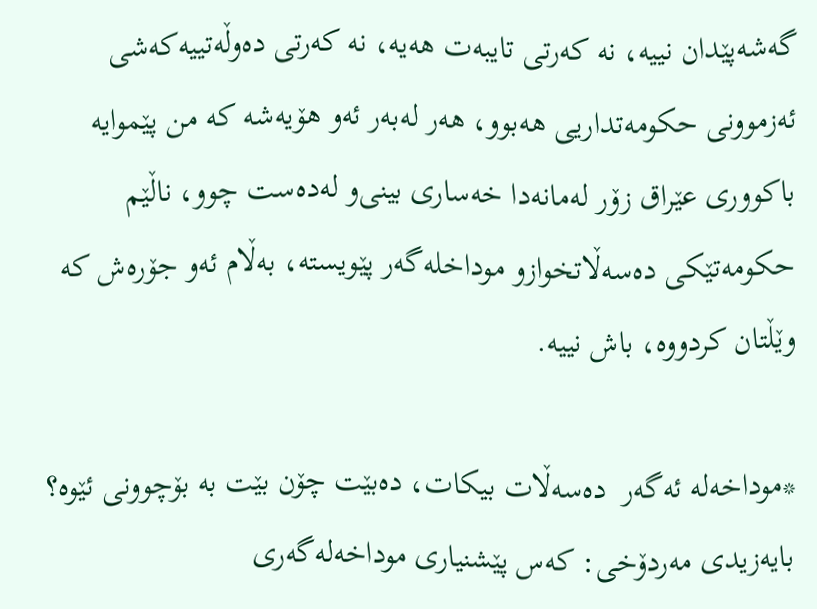گه‌شه‌پێدان نییه‌، نه‌ كه‌رتی تایبه‌ت هه‌یه‌، نه‌ كه‌رتی ده‌وڵه‌تییه‌كه‌شی ئه‌زموونی حكومه‌تداریی هه‌بوو، هه‌ر له‌به‌ر ئه‌و هۆیه‌شه‌ كه‌ من پێموایه‌ باكووری عێراق زۆر له‌مانه‌دا خه‌ساری بینی‌و له‌ده‌ست چوو، ناڵێم حكومه‌تێكی ده‌سه‌ڵاتخوازو موداخله‌گه‌ر پێویسته‌، به‌ڵام ئه‌و جۆره‌ش كه‌ وێڵتان كردووه‌، باش نییه‌.

*موداخه‌له‌ ئه‌گه‌ر  ده‌سه‌ڵات بیكات، ده‌بێت چۆن بێت به‌ بۆچوونی ئێوه‌؟
بایه‌زیدی‌ مه‌ردۆخی‌: كه‌س پێشنیاری موداخه‌له‌گه‌ری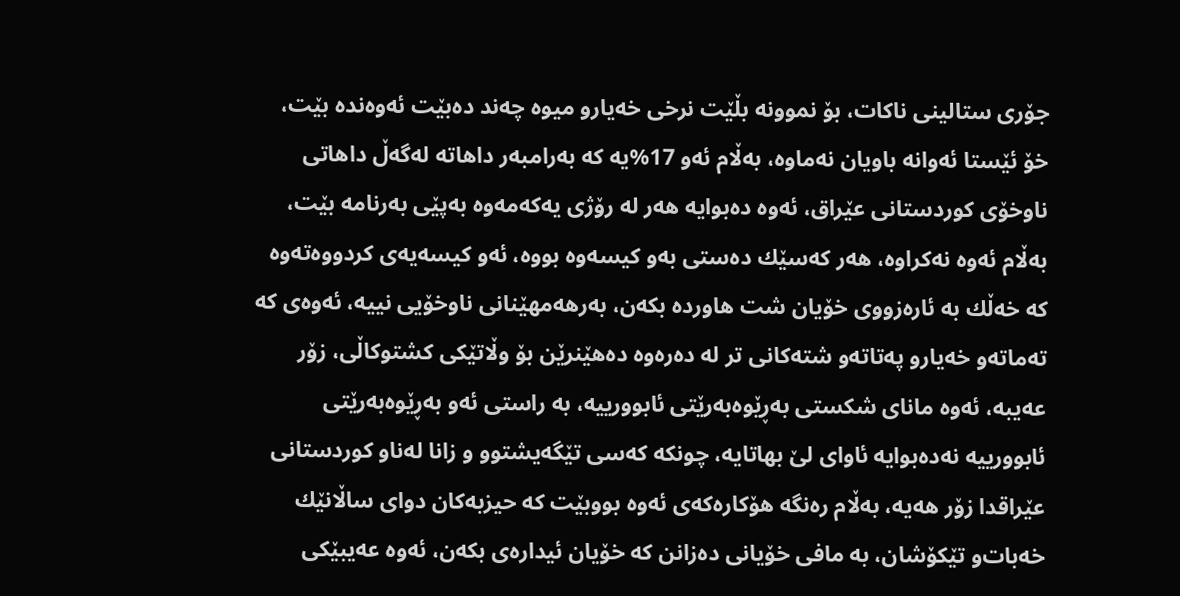جۆری ستالینی ناكات، بۆ نموونه‌ بڵێت نرخی خه‌یارو میوه‌ چه‌ند ده‌بێت ئه‌وه‌نده‌ بێت، خۆ ئێستا ئه‌وانه‌ باویان نه‌ماوه‌، به‌ڵام ئه‌و 17%یه‌ كه‌ به‌رامبه‌ر داهاته‌ له‌گه‌ڵ‌ داهاتی ناوخۆی كوردستانی عێراق، ئه‌وه‌ ده‌بوایه‌ هه‌ر له‌ رۆژی یه‌كه‌مه‌وه‌ به‌پێی به‌رنامه‌ بێت، به‌ڵام ئه‌وه‌ نه‌كراوه‌، هه‌ر كه‌سێك ده‌ستی به‌و كیسه‌وه‌ بووه‌، ئه‌و كیسه‌یه‌ی كردووه‌ته‌وه‌ كه‌ خه‌ڵك به‌ ئاره‌زووی خۆیان شت هاورده‌ بكه‌ن، به‌رهه‌مهێنانی ناوخۆیی نییه‌، ئه‌وه‌ی‌ كه‌ ته‌ماته‌‌و خه‌یارو په‌تاته‌و شته‌كانی‌ تر له‌ ده‌ره‌وه‌ ده‌هێنرێن بۆ وڵاتێكی كشتوكاڵی، زۆر عه‌یبه‌، ئه‌وه‌ مانای شكستی به‌ڕێوه‌به‌رێتی ئابوورییه‌، به‌ راستی ئه‌و به‌ڕێوه‌به‌رێتی ئابوورییه‌ نه‌ده‌بوایه‌ ئاوای لێ بهاتایه‌، چونكه‌ كه‌سی تێگه‌یشتوو و زانا له‌ناو كوردستانی عێراقدا زۆر هه‌یه‌، به‌ڵام ره‌نگه‌ هۆكاره‌كه‌ی ئه‌وه‌ بووبێت كه‌ حیزبه‌كان دوای ساڵانێك خه‌بات‌و تێكۆشان، به‌ مافی‌ خۆیانی ده‌زانن كه‌ خۆیان ئیداره‌ی بكه‌ن، ئه‌وه‌ عه‌یبێكی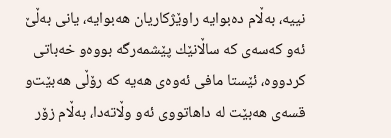نییه‌، به‌ڵام ده‌بوایه‌ راوێژكاریان هه‌بوایه‌، یانی به‌ڵێ ئه‌و كه‌سه‌ی كه‌ ساڵانێك پێشمه‌رگه‌ بووه‌‌و خه‌باتی كردووه‌، ئێستا مافی‌ ئه‌وه‌ی هه‌یه‌ كه‌ رۆڵی هه‌بێت‌و قسه‌ی هه‌بێت له‌ داهاتووی ئه‌و وڵاته‌دا، به‌ڵام زۆر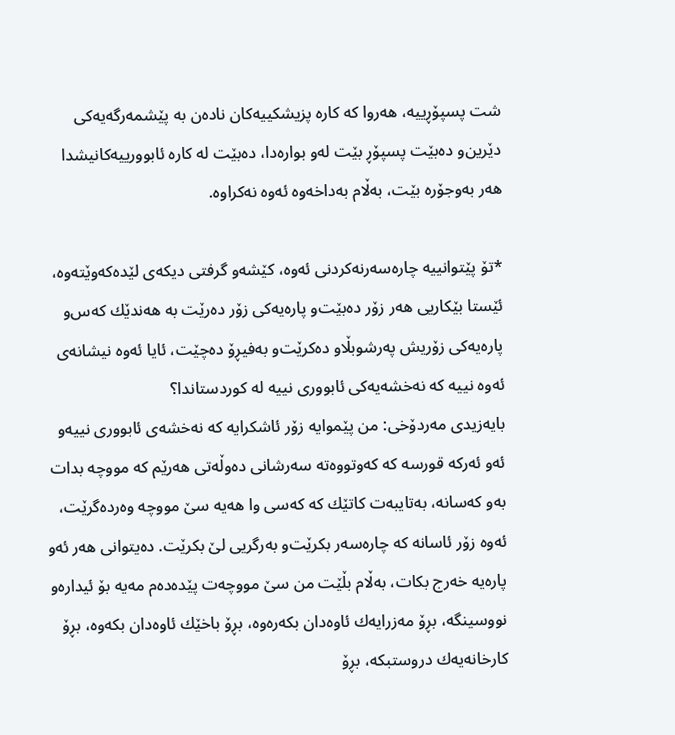شت پسپۆڕییه‌، هه‌روا كه‌ كاره‌ پزیشكییه‌كان ناده‌ن به‌ پێشمه‌رگه‌یه‌كی دێرین‌و ده‌بێت پسپۆڕ بێت له‌و بواره‌دا، ده‌بێت له‌ كاره‌ ئابوورییه‌كانیشدا هه‌ر به‌وجۆره‌ بێت، به‌ڵام به‌داخه‌وه‌ ئه‌وه‌ نه‌كراوه‌.

*تۆ پێتوانییه‌ چاره‌سه‌رنه‌كردنی ئه‌وه‌، كێشه‌‌و گرفتی دیكه‌ی لێده‌كه‌وێته‌وه‌، ئێستا بێكاریی هه‌ر زۆر ده‌بێت‌و پاره‌یه‌كی زۆر ده‌رێت به‌ هه‌ندێك كه‌س‌و پاره‌یه‌كی زۆریش په‌رشوبڵاو ده‌كرێت‌و به‌فیڕۆ ده‌چێت، ئایا ئه‌وه‌ نیشانه‌ی ئه‌وه‌ نییه‌ كه‌ نه‌خشه‌یه‌كی ئابووری نییه‌ له‌ كوردستاندا؟
بایه‌زیدی‌ مه‌ردۆخی‌: من پێموایه‌ زۆر ئاشكرایه‌ كه‌ نه‌خشه‌ی ئابووری نییه‌‌و ئه‌و ئه‌ركه‌ قورسه‌ كه‌ كه‌وتووه‌ته‌ سه‌رشانی ده‌وڵه‌تی هه‌رێم كه‌ مووچه‌ بدات به‌و كه‌سانه‌، به‌تایبه‌ت كاتێك كه‌ كه‌سی وا هه‌یه‌ سێ‌ مووچه‌ وه‌رده‌گرێت، ئه‌وه‌ زۆر ئاسانه‌ كه‌ چاره‌سه‌ر بكرێت‌و به‌رگریی لێ بكرێت. ده‌یتوانی هه‌ر ئه‌و پاره‌یه‌ خه‌رج بكات، به‌ڵام بڵێت من سێ‌ مووچه‌ت پێده‌ده‌م مه‌یه‌ بۆ ئیداره‌‌و نووسینگه‌، بڕۆ مه‌زرایه‌ك ئاوه‌دان بكه‌ره‌وه‌، بڕۆ باخێك ئاوه‌دان بكه‌وه‌، بڕۆ كارخانه‌یه‌ك دروستبكه‌، بڕۆ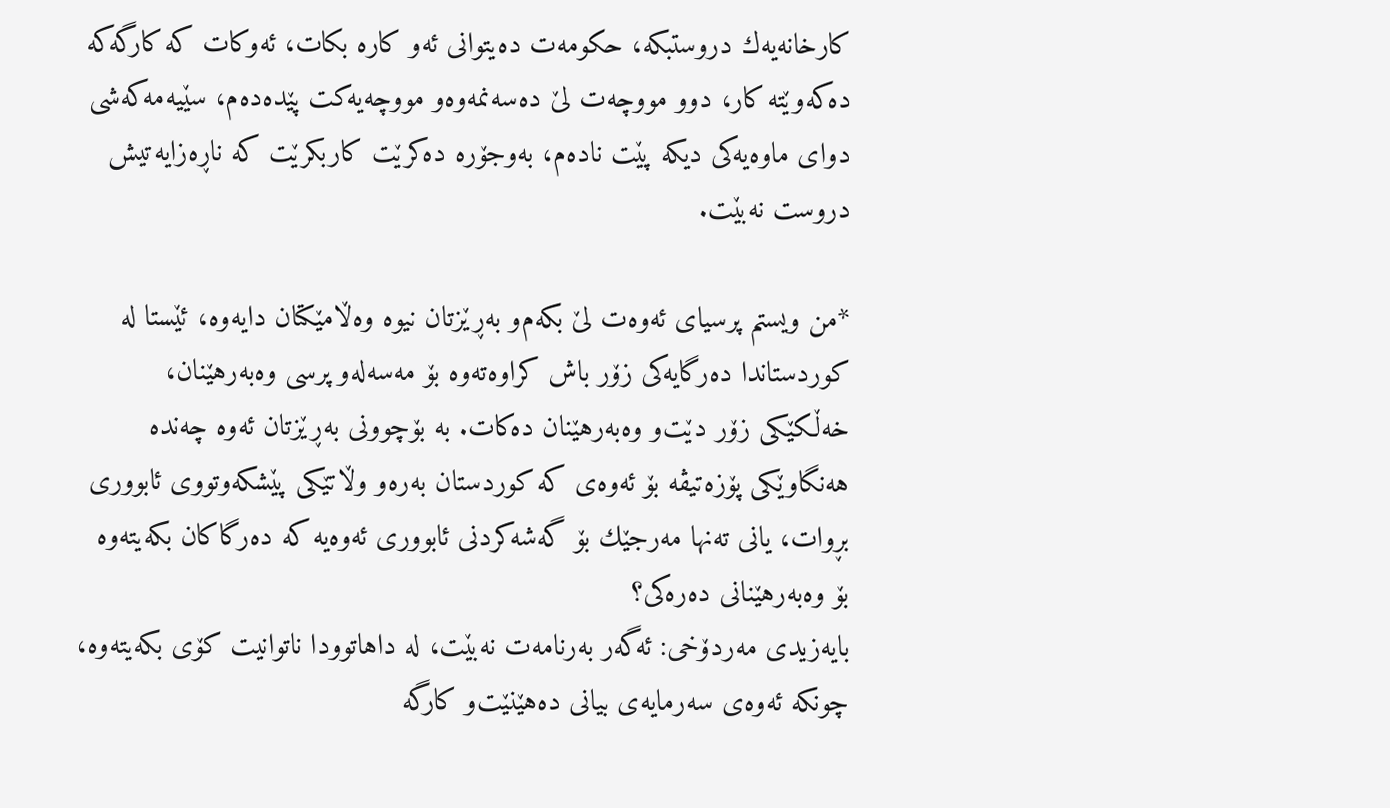كارخانه‌یه‌ك دروستبكه‌، حكومه‌ت ده‌یتوانی ئه‌و كاره‌ بكات، ئه‌وكات كه‌ كارگه‌كه‌ ده‌كه‌وێته‌ كار، دوو مووچه‌ت لێ ده‌سه‌نمه‌وه‌و مووچه‌یه‌كت پێده‌ده‌م، سێیه‌مه‌كه‌شی دوای ماوه‌یه‌كی دیكه‌ پێت ناده‌م، به‌وجۆره‌ ده‌كرێت كاربكرێت كه‌ ناڕه‌زایه‌تیش دروست نه‌بێت.

*من ویستم پرسیای ئه‌وه‌ت لێ بكه‌م‌و به‌ڕێزتان نیوه‌ وه‌ڵامێكتان دایه‌وه‌، ئێستا له‌ كوردستاندا ده‌رگایه‌كی زۆر باش كراوه‌ته‌وه‌ بۆ مه‌سه‌له‌‌و پرسی وه‌به‌رهێنان، خه‌ڵكێكی زۆر دێت‌و وه‌به‌رهێنان ده‌كات. به‌ بۆچوونی به‌ڕێزتان ئه‌وه‌ چه‌نده‌ هه‌نگاوێكی پۆزه‌تیڤه‌ بۆ ئه‌وه‌ی كه‌ كوردستان به‌ره‌و وڵاتێكی پێشكه‌وتووی ئابووری بڕوات، یانی ته‌نها مه‌رجێك بۆ گه‌شه‌كردنی ئابووری ئه‌وه‌یه‌ كه‌ ده‌رگاكان بكه‌یته‌وه‌ بۆ وه‌به‌رهێنانی‌ ده‌ره‌كی؟
بایه‌زیدی‌ مه‌ردۆخی‌: ئه‌گه‌ر به‌رنامه‌ت نه‌بێت، له‌ داهاتوودا ناتوانیت كۆی بكه‌یته‌وه‌، چونكه‌ ئه‌وه‌ی سه‌رمایه‌ی بیانی ده‌هێنێت‌و كارگه‌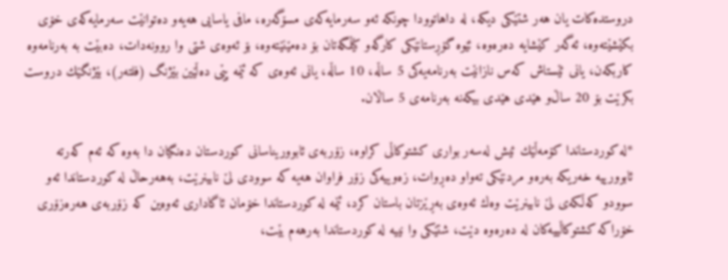دروستده‌كات یان هه‌ر شتێكی دیكه‌، له‌ داهاتوودا چونكه‌ ئه‌و سه‌رمایه‌كه‌ی مسۆگه‌ره‌، مافی‌ یاسایی هه‌یه‌‌و ده‌توانێت سه‌رمایه‌كه‌ی خۆی بكێشێته‌وه‌، ئه‌گه‌ر كێشایه‌ ده‌ره‌وه‌، ئێوه‌ گۆڕستانێكی كارگه‌‌و كێڵگه‌تان بۆ ده‌مێنێته‌وه‌، بۆ ئه‌وه‌ی شتی وا روونه‌دات، ده‌بێت به‌ به‌رنامه‌وه‌ كاربكه‌ن، یانی ئێستاش كه‌س نازانێت به‌رنامه‌یه‌كی 5 ساڵه‌، 10 ساڵه‌، یانی ئه‌وه‌ی كه‌ ئێمه‌ پێی ده‌ڵێین بێژنگ (فلته‌ر)، بێژنگێك دروست بكرێت بۆ 20 ساڵ‌‌و هێدی‌ هێدی‌ بیكه‌نه‌ به‌رنامه‌ی 5 ساڵان.

*له‌ كوردستاندا كۆمه‌ڵێك ئیش له‌سه‌ر بواری كشتوكاڵی كراوه‌، زۆربه‌ی ئابووریناسانی كوردستان ده‌نگیان دا به‌وه‌ كه‌ ئه‌م كه‌رته‌ ئابوورییه‌ خه‌ریكه‌ به‌ره‌و مردنێكی ته‌واو ده‌ڕوات، زه‌وییه‌كی زۆر فراوان هه‌یه‌ كه‌ سوودی لێ نابینرێت، به‌هه‌رحاڵ‌ له‌ كوردستاندا ئه‌و سوودو كه‌ڵكه‌ی لێ نابینرێت وه‌ك ئه‌وه‌ی به‌ڕێزتان باستان كرد، ئێمه‌ له‌ كوردستاندا خۆمان ئاگاداری ئه‌وه‌ین كه‌ زۆربه‌ی هه‌ره‌زۆری خۆراكه‌ كشتوكاڵییه‌كان له‌ ده‌ره‌وه‌ دێت، شتێكی وا نییه‌ له‌ كوردستاندا به‌رهه‌م بێت،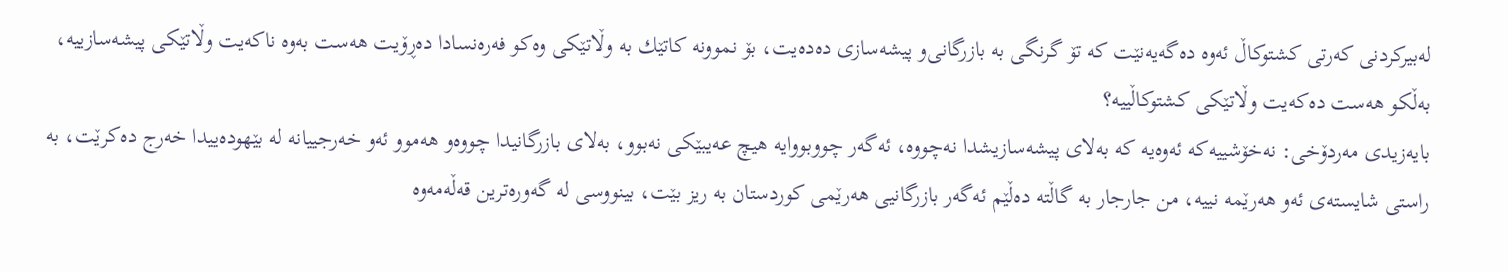له‌بیركردنی كه‌رتی كشتوكاڵ‌ ئه‌وه‌ ده‌گه‌یه‌نێت كه‌ تۆ گرنگی به‌ بازرگانی‌و پیشه‌سازی ده‌ده‌یت، بۆ نموونه‌ كاتێك به‌ وڵاتێكی وه‌كو فه‌ره‌نسادا ده‌ڕۆیت هه‌ست به‌وه‌ ناكه‌یت وڵاتێكی پیشه‌سازییه‌، به‌ڵكو هه‌ست ده‌كه‌یت وڵاتێكی كشتوكاڵییه‌؟
بایه‌زیدی‌ مه‌ردۆخی‌: نه‌خۆشییه‌كه‌ ئه‌وه‌یه‌ كه‌ به‌لای پیشه‌سازیشدا نه‌چووه‌، ئه‌گه‌ر چووبووایه‌ هیچ عه‌یبێكی نه‌بوو، به‌لای بازرگانیدا چووه‌‌و هه‌موو ئه‌و خه‌رجییانه‌ له‌ بێهوده‌ییدا خه‌رج ده‌كرێت، به‌ راستی شایسته‌ی ئه‌و هه‌رێمه‌ نییه‌، من جارجار به‌ گاڵته‌ ده‌ڵێم ئه‌گه‌ر بازرگانیی هه‌رێمی كوردستان به‌ ریز بێت، بینووسی له‌ گه‌وره‌ترین قه‌ڵه‌مه‌وه‌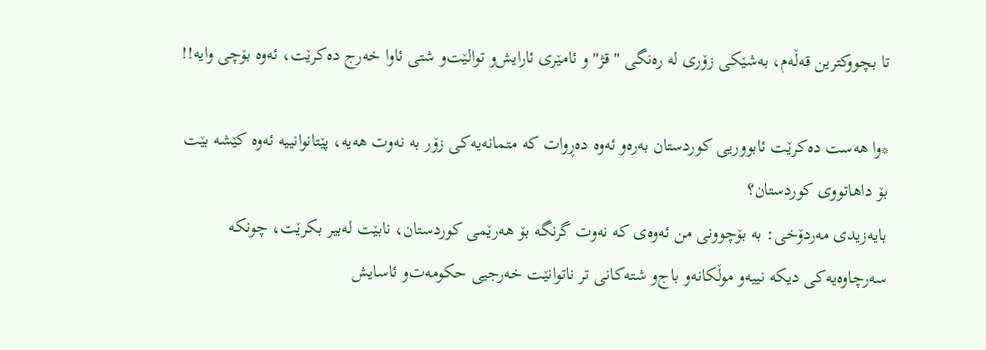تا بچووكترین قه‌ڵه‌م، به‌شێكی زۆری له‌ ره‌نگی "قژ"و ئامێری ئارایش‌و توالێت‌و شتی ئاوا خه‌رج ده‌كرێت، ئه‌وه‌ بۆچی وایه‌!!

*وا هه‌ست ده‌كرێت ئابووریی كوردستان به‌ره‌و ئه‌وه‌ ده‌ڕوات كه‌ متمانه‌یه‌كی زۆر به‌ نه‌وت هه‌یه‌، پێتانوانییه‌ ئه‌وه‌ كێشه‌ بێت بۆ داهاتووی كوردستان؟
بایه‌زیدی‌ مه‌ردۆخی‌: به‌ بۆچوونی من ئه‌وه‌ی كه‌ نه‌وت گرنگه‌ بۆ هه‌رێمی كوردستان، نابێت له‌بیر بكرێت، چونكه‌ سه‌رچاوه‌یه‌كی دیكه‌ نییه‌‌و موڵكانه‌‌و باج‌و شته‌كانی‌ تر ناتوانێت خه‌رجیی حكومه‌ت‌و ئاسایش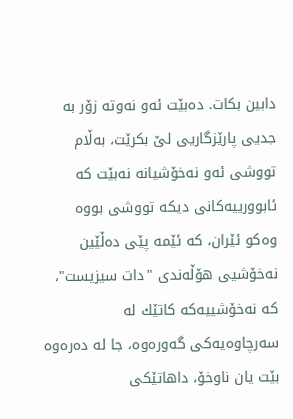دابین بكات. ده‌بێت ئه‌و نه‌وته‌ زۆر به‌ جدیی پارێزگاریی لێ بكرێت، به‌ڵام تووشی ئه‌و نه‌خۆشیانه‌ نه‌بێت كه‌ ئابوورییه‌كانی دیكه‌ تووشی بووه‌ وه‌كو ئێران، كه‌ ئێمه‌ پێی ده‌ڵێین نه‌خۆشیی هۆڵه‌ندی "دات سیزیست"، كه‌ نه‌خۆشییه‌كه‌ كاتێك له‌ سه‌رچاوه‌یه‌كی گه‌وره‌وه‌، جا له‌ ده‌ره‌وه‌ بێت یان ناوخۆ، داهاتێكی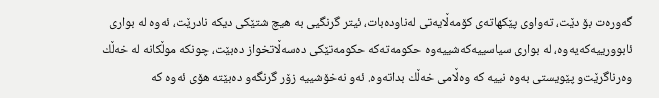گه‌وره‌ت بۆ دێت، ته‌واوی پێكهاته‌ی كۆمه‌ڵایه‌تی له‌ناوده‌بات، ئیتر گرنگیی به‌ هیچ شتێكی دیكه‌ نادرێت، ئه‌وه‌ له‌ بواری ئابوورییه‌كه‌یه‌وه‌، له‌ بواری سیاسییه‌كه‌شییه‌وه‌ حكومه‌ته‌كه‌ حكومه‌تێكی ده‌سه‌ڵاتخواز ده‌بێت، چونكه‌ موڵكانه‌ له‌ خه‌ڵك وه‌رناگرێت‌و پێویستی به‌وه‌ نییه‌ كه‌ وه‌ڵامی خه‌ڵك بداته‌وه‌. ئه‌و نه‌خۆشییه‌ زۆر گرنگه‌‌و ده‌بێته‌ هۆی ئه‌وه‌ كه‌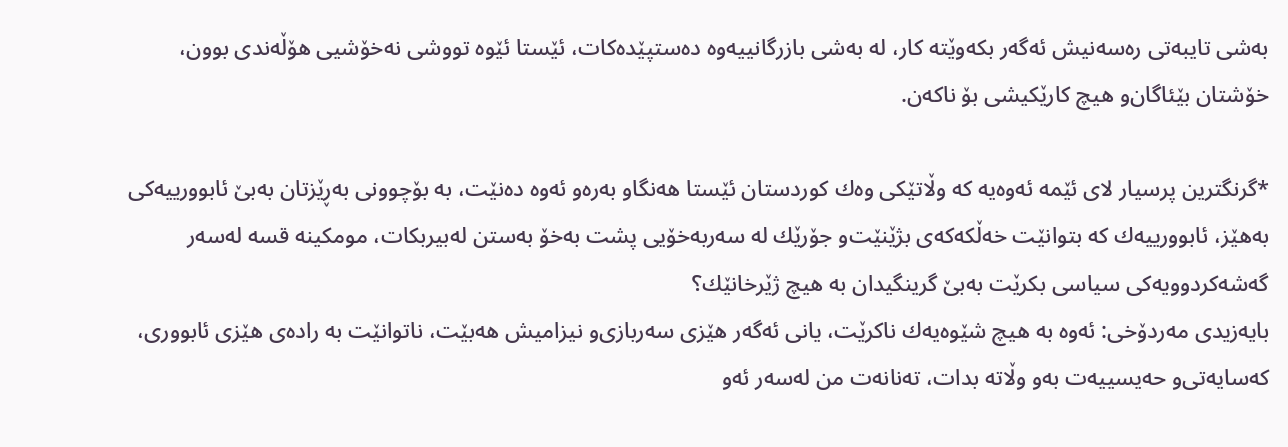به‌شی تایبه‌تی ره‌سه‌نیش ئه‌گه‌ر بكه‌وێته‌ كار، له‌ به‌شی بازرگانییه‌وه‌ ده‌ستپێده‌كات، ئێستا ئێوه‌ تووشی نه‌خۆشیی هۆڵه‌ندی بوون، خۆشتان بێئاگان‌و هیچ كارێكیشی بۆ ناكه‌ن.

*گرنگترین پرسیار لای ئێمه‌ ئه‌وه‌یه‌ كه‌ وڵاتێكی‌ وه‌ك كوردستان ئێستا هه‌نگاو به‌ره‌و ئه‌وه‌ ده‌نێت، به‌ بۆچوونی به‌ڕێزتان به‌بێ‌ ئابوورییه‌كی به‌هێز، ئابوورییه‌ك كه‌ بتوانێت خه‌ڵكه‌كه‌ی بژێنێت‌و جۆرێك له‌ سه‌ربه‌خۆیی‌ پشت به‌خۆ به‌ستن له‌بیربكات، مومكینه‌ قسه‌ له‌سه‌ر گه‌شه‌كردوویه‌كی سیاسی بكرێت به‌بێ‌ گرینگیدان به‌ هیچ ژێرخانێك؟
بایه‌زیدی‌ مه‌ردۆخی‌: ئه‌وه‌ به‌ هیچ شێوه‌یه‌ك ناكرێت، یانی ئه‌گه‌ر هێزی سه‌ربازی‌و نیزامیش هه‌بێت، ناتوانێت به‌ راده‌ی هێزی ئابووری، كه‌سایه‌تی‌و حه‌یسییه‌ت به‌و وڵاته‌ بدات، ته‌نانه‌ت من له‌سه‌ر ئه‌و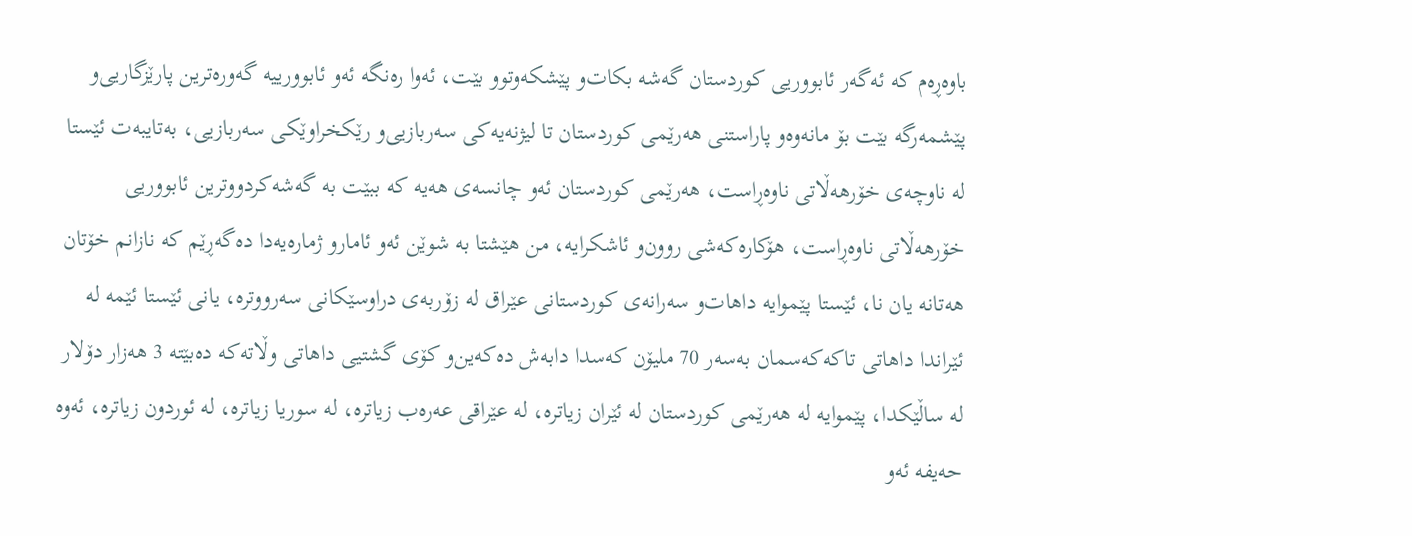باوه‌ڕه‌م كه‌ ئه‌گه‌ر ئابووریی كوردستان گه‌شه‌ بكات‌و پێشكه‌وتوو بێت، ئه‌وا ره‌نگه‌ ئه‌و ئابوورییه‌ گه‌وره‌ترین پارێزگاریی‌و پێشمه‌رگه‌ بێت بۆ مانه‌وه‌و پاراستنی هه‌رێمی كوردستان تا لیژنه‌یه‌كی سه‌ربازیی‌و رێكخراوێكی سه‌ربازیی، به‌تایبه‌ت ئێستا له‌ ناوچه‌ی خۆرهه‌ڵاتی ناوه‌ڕاست، هه‌رێمی كوردستان ئه‌و چانسه‌ی هه‌یه‌ كه‌ ببێت به‌ گه‌شه‌كردووترین ئابووریی خۆرهه‌ڵاتی ناوه‌ڕاست، هۆكاره‌كه‌شی روون‌و ئاشكرایه‌، من هێشتا به‌ شوێن ئه‌و ئامارو ژماره‌یه‌دا ده‌گه‌ڕێم كه‌ نازانم خۆتان هه‌تانه‌ یان نا، ئێستا پێموایه‌ داهات‌و سه‌رانه‌ی كوردستانی عێراق له‌ زۆربه‌ی دراوسێكانی سه‌رووتره‌، یانی ئێستا ئێمه‌ له‌ ئێراندا داهاتی‌ تاكه‌كه‌سمان به‌سه‌ر 70 ملیۆن كه‌سدا دابه‌ش ده‌كه‌ین‌و كۆی‌ گشتیی داهاتی وڵاته‌كه‌ ده‌بێته‌ 3 هه‌زار دۆلار له‌ ساڵێكدا، پێموایه‌ له‌ هه‌رێمی كوردستان له‌ ئێران زیاتره‌، له‌ عێراقی عه‌ره‌ب زیاتره‌، له‌ سوریا زیاتره‌، له‌ ئوردون زیاتره‌، ئه‌وه‌ حه‌یفه‌ ئه‌و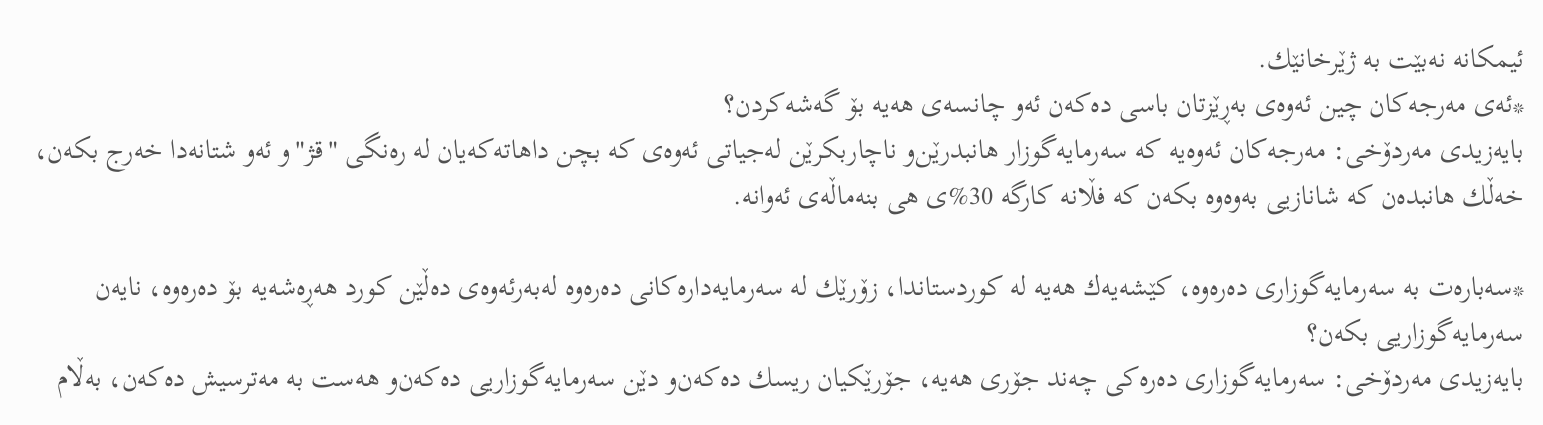ئیمكانه‌ نه‌بێت به‌ ژێرخانێك.
*ئه‌ی مه‌رجه‌كان چین ئه‌وه‌ی به‌ڕێزتان باسی ده‌كه‌ن ئه‌و چانسه‌ی هه‌یه‌ بۆ گه‌شه‌كردن؟
بایه‌زیدی‌ مه‌ردۆخی‌: مه‌رجه‌كان ئه‌وه‌یه‌ كه‌ سه‌رمایه‌گوزار هانبدرێن‌و ناچاربكرێن له‌جیاتی ئه‌وه‌ی كه‌ بچن داهاته‌كه‌یان له‌ ره‌نگی "قژ"و ئه‌و شتانه‌دا خه‌رج بكه‌ن، خه‌ڵك هانبده‌ن كه‌ شانازیی به‌وه‌وه‌ بكه‌ن كه‌ فڵانه‌ كارگه‌ 30%ی هی بنه‌ماڵه‌ی ئه‌وانه‌.

*سه‌باره‌ت به‌ سه‌رمایه‌گوزاری ده‌ره‌وه‌، كێشه‌یه‌ك هه‌یه‌ له‌ كوردستاندا، زۆرێك له‌ سه‌رمایه‌داره‌كانی ده‌ره‌وه‌ له‌به‌رئه‌وه‌ی ده‌ڵێن كورد هه‌ڕه‌شه‌یه‌ بۆ ده‌ره‌وه‌، نایه‌ن سه‌رمایه‌گوزاریی بكه‌ن؟
بایه‌زیدی‌ مه‌ردۆخی‌: سه‌رمایه‌گوزاری ده‌ره‌كی چه‌ند جۆری هه‌یه‌، جۆرێكیان ریسك ده‌كه‌ن‌و دێن سه‌رمایه‌گوزاریی ده‌كه‌ن‌و هه‌ست به‌ مه‌ترسیش ده‌كه‌ن، به‌ڵام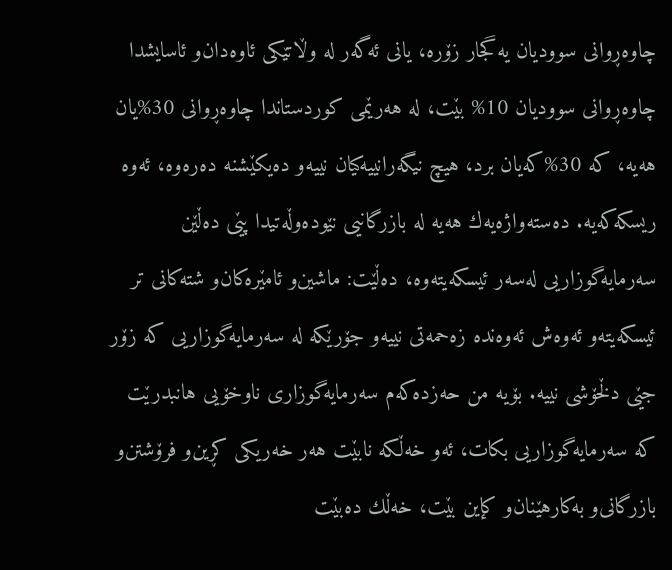چاوه‌ڕوانی سوودیان یه‌گجار زۆره‌، یانی ئه‌گه‌ر له‌ وڵاتێكی ئاوه‌دان‌و ئاسایشدا چاوه‌ڕوانی سوودیان 10% بێت، له‌ هه‌رێمی كوردستاندا چاوه‌ڕوانی 30%یان هه‌یه‌، كه‌ 30%كه‌یان برد، هیچ نیگه‌رانییه‌كیان نییه‌‌و ده‌یكێشنه‌ ده‌ره‌وه‌، ئه‌وه‌ ریسكه‌كه‌یه‌. ده‌سته‌واژه‌یه‌ك هه‌یه‌ له‌ بازرگانیی نێوده‌وڵه‌تیدا پێی ده‌ڵێن سه‌رمایه‌گوزاریی له‌سه‌ر ئیسكه‌یته‌وه‌، ده‌ڵێت: ماشین‌و ئامێره‌كان‌و شته‌كانی‌ تر ئیسكه‌یته‌‌و ئه‌وه‌ش ئه‌وه‌نده‌ زه‌حمه‌تی نییه‌‌و جۆرێكه‌ له‌ سه‌رمایه‌گوزاریی كه‌ زۆر جێی دڵخۆشی نییه‌. بۆیه‌ من حه‌زده‌كه‌م سه‌رمایه‌گوزاری ناوخۆیی هانبدرێت كه‌ سه‌رمایه‌گوزاریی بكات، ئه‌و خه‌ڵكه‌ نابێت هه‌ر خه‌ریكی كڕین‌و فرۆشتن‌و بازرگانی‌و به‌كارهێنان‌و كإین بێت، خه‌ڵك ده‌بێت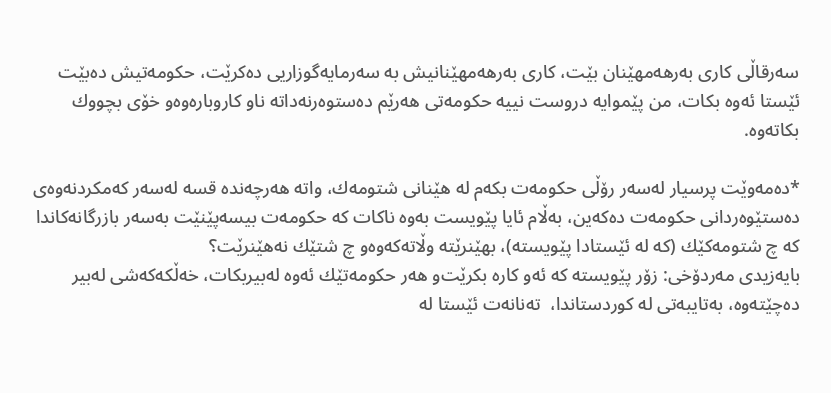سه‌رقاڵی كاری به‌رهه‌مهێنان بێت، كاری به‌رهه‌مهێنانیش به‌ سه‌رمایه‌گوزاریی ده‌كرێت، حكومه‌تیش ده‌بێت ئێستا ئه‌وه‌ بكات، من پێموایه‌ دروست نییه‌ حكومه‌تی هه‌رێم ده‌ستوه‌رنه‌داته‌ ناو كاروباره‌وه‌و خۆی بچووك بكاته‌وه‌.

*ده‌مه‌وێت پرسیار له‌سه‌ر رۆڵی‌ حكومه‌ت بكه‌م له‌ هێنانی‌ شتومه‌ك، واته‌ هه‌رچه‌نده‌ قسه‌ له‌سه‌ر كه‌مكردنه‌وه‌ی‌ ده‌ستێوه‌ردانی‌ حكومه‌ت ده‌كه‌ین، به‌ڵام ئایا پێویست به‌وه‌ ناكات كه‌ حكومه‌ت بیسه‌پێنێت به‌سه‌ر بازرگانه‌كاندا كه‌ چ شتومه‌كێك (كه‌ له‌ ئێستادا پێویسته‌)، بهێنرێته‌ وڵاته‌كه‌وه‌و چ شتێك نه‌هێنرێت؟
بایه‌زیدی‌ مه‌ردۆخی‌: زۆر پێویسته‌ كه‌ ئه‌و كاره‌ بكرێت‌و هه‌ر حكومه‌تێك ئه‌وه‌ له‌بیربكات، خه‌ڵكه‌كه‌شی له‌بیر ده‌چێته‌وه‌، به‌تایبه‌تی له‌ كوردستاندا،  ته‌نانه‌ت ئێستا له‌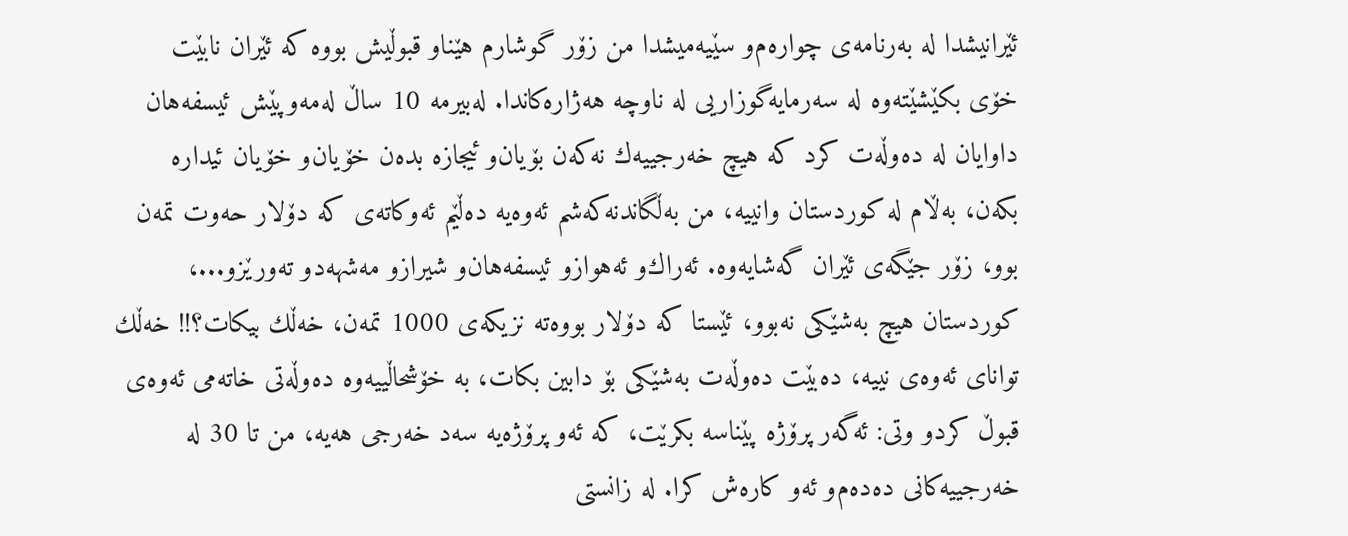ئێرانیشدا له‌ به‌رنامه‌ی چواره‌م‌و سێیه‌میشدا من زۆر گوشارم هێنا‌و قبوڵیش بووه‌ كه‌ ئێران نابێت خۆی بكێشێته‌وه‌ له‌ سه‌رمایه‌گوزاریی له‌ ناوچه‌ هه‌ژاره‌كاندا. له‌بیرمه‌ 10 ساڵ‌ له‌مه‌وپێش ئیسفه‌هان داوایان له‌ ده‌وڵه‌ت كرد كه‌ هیچ خه‌رجییه‌ك نه‌كه‌ن بۆیان‌و ئیجازه‌ بده‌ن خۆیان‌و خۆیان ئیداره‌ بكه‌ن، به‌ڵام له‌ كوردستان وانییه‌، من به‌ڵگاندنه‌كه‌شم ئه‌وه‌یه‌ ده‌ڵێم ئه‌وكاته‌ی كه‌ دۆلار حه‌وت تمه‌ن بوو، زۆر جێگه‌ی ئێران گه‌شایه‌وه‌. ئه‌راك‌و ئه‌هواز‌و ئیسفه‌هان‌و شیراز‌و مه‌شهه‌د‌و ته‌ورێز‌و...، كوردستان هیچ به‌شێكی نه‌بوو، ئێستا كه‌ دۆلار بووه‌ته‌ نزیكه‌ی 1000 تمه‌ن، خه‌ڵك بیكات؟!! خه‌ڵك توانای ئه‌وه‌ی نییه‌، ده‌بێت ده‌وڵه‌ت به‌شێكی بۆ دابین بكات، به‌ خۆشحاڵییه‌وه‌ ده‌وڵه‌تی خاته‌می ئه‌وه‌ی قبوڵ‌ كرد‌و وتی‌: ئه‌گه‌ر پرۆژه‌ پێناسه‌ بكرێت، كه‌ ئه‌و پرۆژه‌یه‌ سه‌د خه‌رجی هه‌یه‌، من تا 30 له‌ خه‌رجییه‌كانی ده‌ده‌م‌و ئه‌و كاره‌ش كرا. له‌ زانستی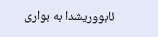ئابووریشدا به‌ بواری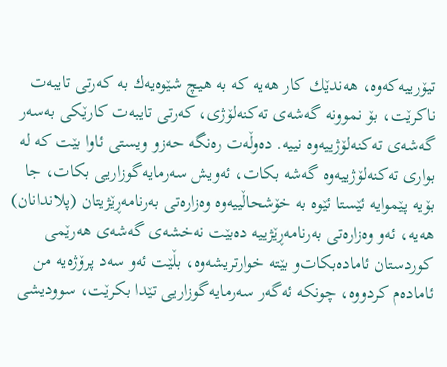تیۆرییه‌كه‌وه‌، هه‌ندێك كار هه‌یه‌ كه‌ به‌ هیچ شێوه‌یه‌ك به‌ كه‌رتی تایبه‌ت ناكرێت، بۆ نموونه‌ گه‌شه‌ی ته‌كنه‌لۆژی، كه‌رتی تایبه‌ت كارێكی به‌سه‌ر گه‌شه‌ی ته‌كنه‌لۆژییه‌وه‌ نییه‌. ده‌وڵه‌ت ره‌نگه‌ حه‌ز‌و ویستی ئاوا بێت كه‌ له‌ بواری ته‌كنه‌لۆژییه‌وه‌ گه‌شه‌ بكات، ئه‌ویش سه‌رمایه‌گوزاریی بكات، جا بۆیه‌ پێموایه‌ ئێستا ئێوه‌ به‌ خۆشحاڵییه‌وه‌ وه‌زاره‌تی به‌رنامه‌ڕێژیتان (پلاندانان) هه‌یه‌، ئه‌و وه‌زاره‌تی به‌رنامه‌ڕێژییه‌ ده‌بێت نه‌خشه‌ی گه‌شه‌ی هه‌رێمی كوردستان ئاماده‌بكات‌و بێته‌ خوارتریشه‌وه‌، بڵێت ئه‌و سه‌د پرۆژه‌یه‌ من ئاماده‌م كردووه‌، چونكه‌ ئه‌گه‌ر سه‌رمایه‌گوزاریی تێدا بكرێت، سوودیشی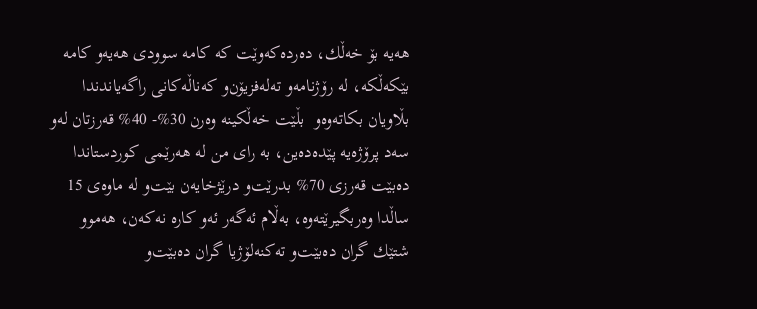هه‌یه‌ بۆ خه‌ڵك، ده‌رده‌كه‌وێت كه‌ كامه‌ سوودی هه‌یه‌‌و كامه‌ بێكه‌ڵكه‌، له‌ رۆژنامه‌‌و ته‌له‌فزیۆن‌و كه‌ناڵه‌كانی‌ راگه‌یاندندا بڵاویان بكاته‌وه‌و  بڵێت خه‌ڵكینه‌ وه‌رن 30%- 40% قه‌رزتان له‌و سه‌د پرۆژه‌یه‌ پێده‌ده‌ین، به‌ رای من له‌ هه‌رێمی كوردستاندا ده‌بێت قه‌رزی‌ 70% بدرێت‌و درێژخایه‌ن بێت‌و له‌ ماوه‌ی 15 ساڵدا وه‌ربگیرێته‌وه‌، به‌ڵام ئه‌گه‌ر ئه‌و كاره‌ نه‌كه‌ن، هه‌موو شتێك گران ده‌بێت‌و ته‌كنه‌لۆژیا گران ده‌بێت‌و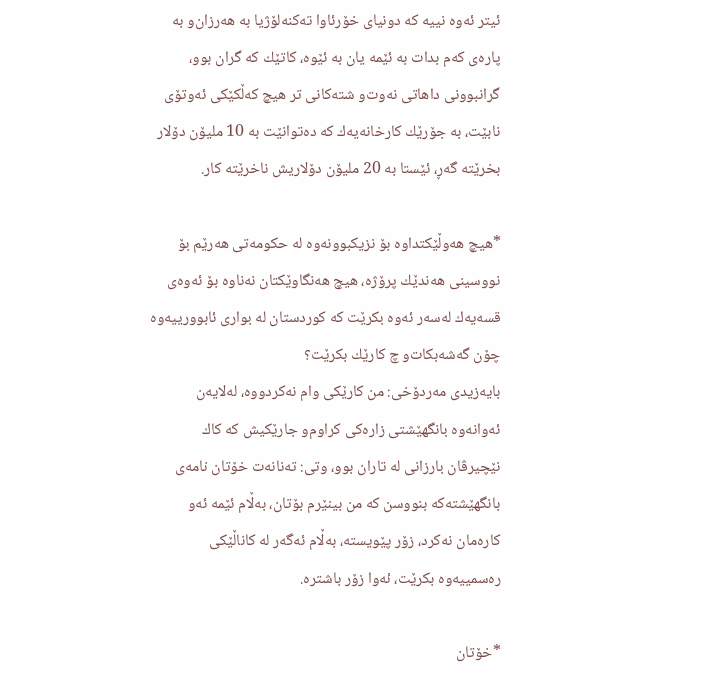ئیتر ئه‌وه‌ نییه‌ كه‌ دونیای خۆرئاوا ته‌كنه‌لۆژیا به‌ هه‌رزان‌و به‌ پاره‌ی كه‌م بدات به‌ ئێمه‌ یان به‌ ئێوه‌، كاتێك كه‌ گران بوو، گرانبوونی‌ داهاتی نه‌وت‌و شته‌كانی‌ تر هیچ كه‌ڵكێكی ئه‌وتۆی‌ نابێت، به‌ جۆرێك كارخانه‌یه‌ك كه‌ ده‌توانێت به‌ 10 ملیۆن دۆلار بخرێته‌ گه‌ڕ، ئێستا به‌ 20 ملیۆن دۆلاریش ناخرێته‌ كار.

*هیچ هه‌وڵێكتداوه‌ بۆ نزیكبوونه‌وه‌ له‌ حكومه‌تی هه‌رێم بۆ نووسینی هه‌ندێك پرۆژه‌، هیچ هه‌نگاوێكتان نه‌ناوه‌ بۆ ئه‌وه‌ی قسه‌یه‌ك له‌سه‌ر ئه‌وه‌ بكرێت كه‌ كوردستان له‌ بواری ئابوورییه‌وه‌ چۆن گه‌شه‌بكات‌و چ كارێك بكرێت؟
بایه‌زیدی‌ مه‌ردۆخی‌: من كارێكی وام نه‌كردووه‌، له‌لایه‌ن ئه‌وانه‌وه‌ بانگهێشتی زاره‌كی كراوم‌و جارێكیش كه‌ كاك نێچیرڤان بارزانی له‌ تاران بوو، وتی: ته‌نانه‌ت خۆتان نامه‌ی بانگهێشته‌كه‌ بنووسن كه‌ من بینێرم بۆتان، به‌ڵام ئێمه‌ ئه‌و كاره‌مان نه‌كرد، زۆر پێویسته‌، به‌ڵام ئه‌گه‌ر له‌ كاناڵێكی ره‌سمییه‌وه‌ بكرێت، ئه‌وا زۆر باشتره‌.

*خۆتان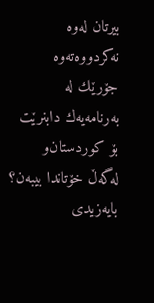بیرتان له‌وه‌ نه‌كردووه‌ته‌وه‌ جۆرێك له‌ به‌رنامه‌یه‌ك دابنرێت بۆ كوردستان‌و له‌گه‌ڵ‌ خۆتاندا بیبه‌ن؟
بایه‌زیدی‌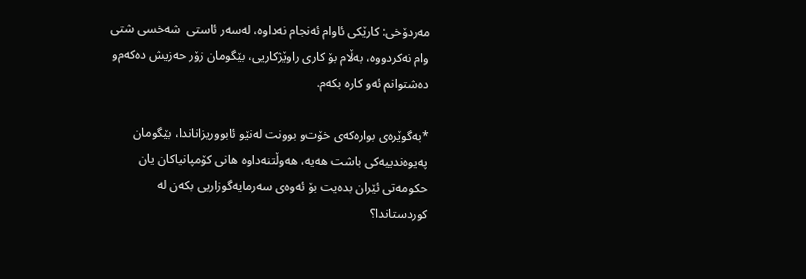مه‌ردۆخی‌: كارێكی ئاوام ئه‌نجام نه‌داوه‌، له‌سه‌ر ئاستی‌  شه‌خسی شتی وام نه‌كردووه‌، به‌ڵام بۆ كاری راوێژكاریی‌، بێگومان زۆر حه‌زیش ده‌كه‌م‌و ده‌شتوانم ئه‌و كاره‌ بكه‌م.

*به‌گوێره‌ی بواره‌كه‌ی خۆت‌و بوونت له‌نێو ئابووریزاناندا، بێگومان په‌یوه‌ندییه‌كی باشت هه‌یه‌، هه‌وڵتنه‌داوه‌ هانی كۆمپانیاكان یان حكومه‌تی ئێران بده‌یت بۆ ئه‌وه‌ی سه‌رمایه‌گوزاریی بكه‌ن له‌ كوردستاندا؟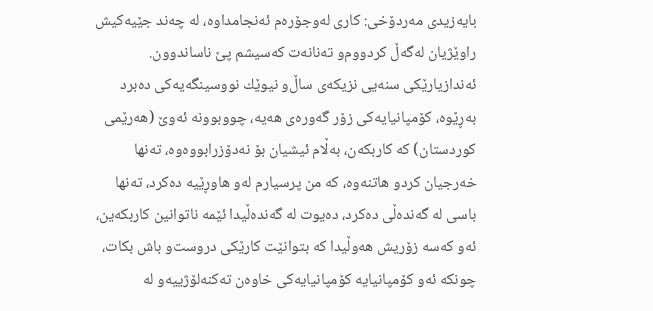بایه‌زیدی‌ مه‌ردۆخی‌: كاری له‌وجۆره‌م ئه‌نجامداوه‌، له‌ چه‌ند جێیه‌كیش راوێژیان له‌گه‌ڵ‌ كردووم‌و ته‌نانه‌ت كه‌سیشم پێ‌ ناساندوون. ئه‌ندازیارێكی سنه‌یی نزیكه‌ی ساڵ‌‌و نیوێك نووسینگه‌یه‌كی‌ ده‌برد به‌ڕێوه‌، كۆمپانیایه‌كی زۆر گه‌وره‌ی‌ هه‌یه‌، چووبوونه‌ ئه‌وێ‌ (هه‌رێمی‌ كوردستان) كه‌ كاربكه‌ن، به‌ڵام ئیشیان بۆ نه‌دۆزرابووه‌وه‌، ته‌نها خه‌رجیان كردو هاتنه‌وه‌، كه‌ من پرسیارم له‌و هاوڕێیه‌ ده‌كرد، ته‌نها باسی له‌ گه‌نده‌ڵی ده‌كرد، ده‌یوت له‌ گه‌نده‌ڵیدا ئێمه‌ ناتوانین كاربكه‌ین، ئه‌و كه‌سه‌ زۆریش هه‌وڵیدا كه‌ بتوانێت كارێكی دروست‌و باش بكات، چونكه‌ ئه‌و كۆمپانیایه‌ كۆمپانیایه‌كی خاوه‌ن ته‌كنه‌لۆژییه‌‌و له‌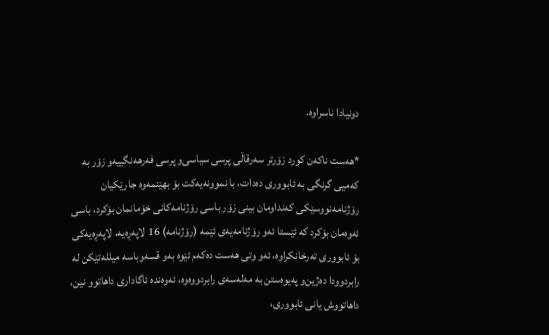دونیادا ناسراوه‌.

*هه‌ست ناكه‌ن كورد زۆرتر سه‌رقاڵی پرسی سیاسی‌‌و پرسی فه‌رهه‌نگییه‌‌و زۆر به‌ كه‌میی گرنگی به‌ ئابووری ده‌دات، با نموونه‌یه‌كت بۆ بهێنمه‌وه‌ جارێكیان رۆژنامه‌نووسێكی كه‌نداومان بینی زۆر باسی رۆژنامه‌كانی خۆمانمان بۆكرد، باسی ئه‌وه‌مان بۆكرد كه‌ ئێستا ئه‌و رۆژنامه‌یه‌ی ئێمه‌ (رۆژنامه‌) 16 لاپه‌ڕه‌یه‌، لاپه‌ڕه‌یه‌كی بۆ ئابووری ته‌رخانكراوه‌، ئه‌و وتی‌ هه‌ست ده‌كه‌م ئێوه‌ به‌و قسه‌وباسه‌ میلله‌تێكن له‌ رابردوودا ده‌ژین‌و په‌یوه‌ستن به‌ مه‌له‌سه‌ی رابردووه‌وه‌، ئه‌وه‌نده‌ ئاگاداری داهاتوو نین، داهاتووش یانی ئابووری،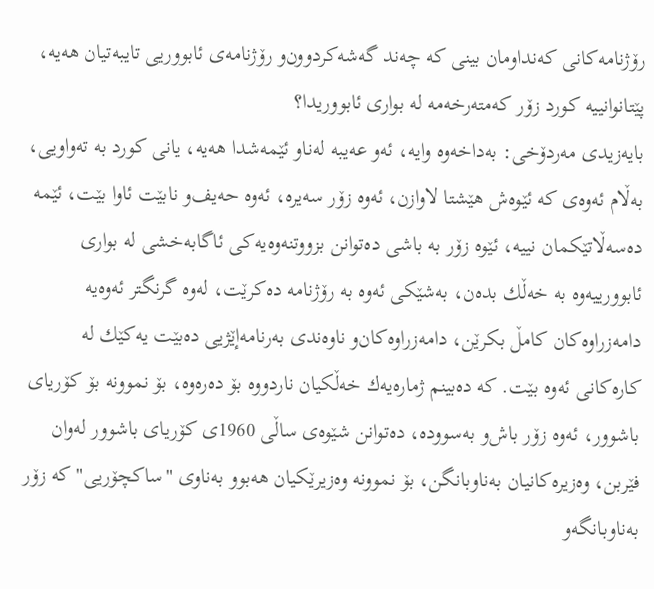رۆژنامه‌كانی كه‌نداومان بینی كه‌ چه‌ند گه‌شه‌كردوون‌و رۆژنامه‌ی ئابووریی تایبه‌تیان هه‌یه‌، پێتانوانییه‌ كورد زۆر كه‌مته‌رخه‌مه‌ له‌ بواری ئابووریدا؟
بایه‌زیدی‌ مه‌ردۆخی‌: به‌داخه‌وه‌ وایه‌، ئه‌و عه‌یبه‌ له‌ناو ئێمه‌شدا هه‌یه‌، یانی كورد به‌ ته‌واویی‌، به‌ڵام ئه‌وه‌ی كه‌ ئێوه‌ش هێشتا لاوازن، ئه‌وه‌ زۆر سه‌یره‌، ئه‌وه‌ حه‌یف‌و نابێت ئاوا بێت، ئێمه‌ ده‌سه‌ڵاتێكمان نییه‌، ئێوه‌ زۆر به‌ باشی ده‌توانن بزووتنه‌وه‌یه‌كی ئاگابه‌خشی له‌ بواری ئابوورییه‌وه‌ به‌ خه‌ڵك بده‌ن، به‌شێكی ئه‌وه‌ به‌ رۆژنامه‌ ده‌كرێت، له‌وه‌ گرنگتر ئه‌وه‌یه‌ دامه‌زراوه‌كان كامڵ‌ بكرێن، دامه‌زراوه‌كان‌و ناوه‌ندی به‌رنامه‌إێژیی ده‌بێت یه‌كێك له‌ كاره‌كانی ئه‌وه‌ بێت. كه‌ ده‌بینم ژماره‌یه‌ك خه‌ڵكیان ناردووه‌ بۆ ده‌ره‌وه‌، بۆ نموونه‌ بۆ كۆریای باشوور، ئه‌وه‌ زۆر باش‌و به‌سووده‌، ده‌توانن شێوه‌ی ساڵی 1960ی كۆریای باشوور له‌وان فێربن، وه‌زیره‌كانیان به‌ناوبانگن، بۆ نموونه‌ وه‌زیرێكیان هه‌بوو به‌ناوی "ساكچۆریی" كه‌ زۆر به‌ناوبانگه‌‌و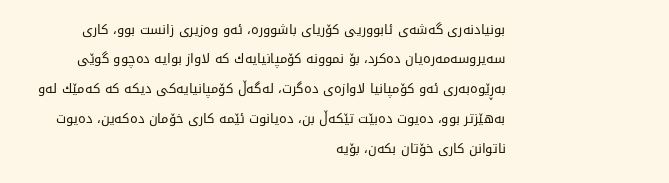بونیادنه‌ری‌ گه‌شه‌ی ئابووریی كۆریای باشووره‌، ئه‌و وه‌زیری زانست بوو، كاری سه‌یر‌وسه‌مه‌ره‌یان ده‌كرد، بۆ نموونه‌ كۆمپانیایه‌ك كه‌ لاواز بوایه‌ ده‌چوو گوێی به‌ڕێوه‌به‌ری ئه‌و كۆمپانیا لاوازه‌ی ده‌گرت، له‌گه‌ڵ‌ كۆمپانیایه‌كی دیكه‌ كه‌ كه‌مێك له‌و به‌هێزتر بوو، ده‌یوت ده‌بێت تێكه‌ڵ‌ بن، ده‌یانوت ئێمه‌ كاری خۆمان ده‌كه‌ین، ده‌یوت ناتوانن كاری خۆتان بكه‌ن، بۆیه‌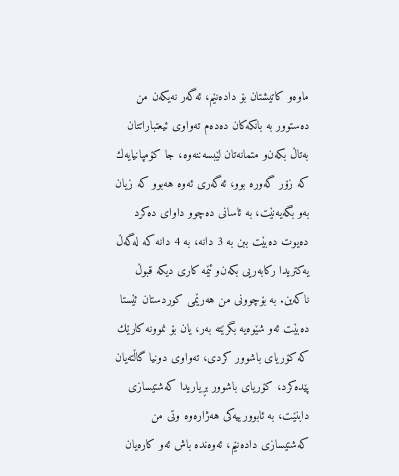ماوه‌‌و كاتیشتان بۆ داده‌نێم، ئه‌گه‌ر نه‌یكه‌ن من ده‌ستوور به‌ بانكه‌كان ده‌ده‌م ته‌واوی ئیعتباراتتان به‌تاڵ‌ بكه‌ن‌و متمانه‌تان لێبسه‌ننه‌وه‌، جا كۆمپانیایه‌ك كه‌ زۆر گه‌وره‌ بوو، ئه‌گه‌ری ئه‌وه‌ هه‌بوو كه‌ زیان به‌و بگه‌یه‌نێت، به‌ ئاسانی ده‌چوو داوای ده‌كرد ده‌یوت ده‌بێت ببن به‌ 3 دانه‌، به‌ 4 دانه‌ كه‌ له‌گه‌ڵ‌ یه‌كتریدا ركابه‌ریی بكه‌ن‌و ئێمه‌ كاری دیكه‌ قبوڵ‌ ناكه‌ین. به‌ بۆچوونی من هه‌رێمی كوردستان ئێستا ده‌بێت ئه‌و شێوه‌یه‌ بگرێته‌ به‌ر، یان بۆ نموونه‌ كارێك كه‌ كۆریای باشوور كردی، ته‌واوی‌ دونیا گاڵته‌یان پێده‌كرد، كۆریای باشوور بڕیاریدا كه‌شتیسازی دابنێت، به‌ ئابوورییه‌كی هه‌ژاره‌وه‌ وتی من كه‌شتیسازی داده‌نێم، ئه‌وه‌نده‌ باش ئه‌و كاره‌یان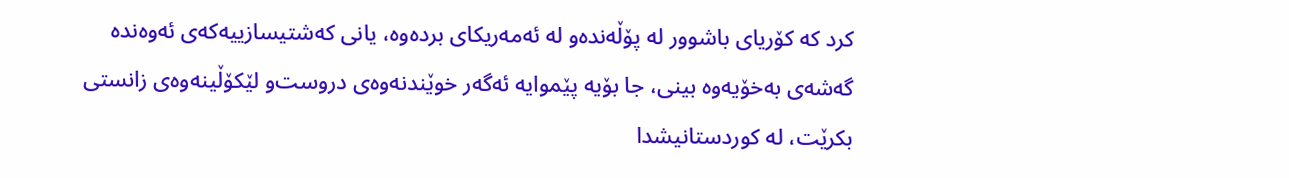كرد كه‌ كۆریای باشوور له‌ پۆڵه‌نده‌‌و له‌ ئه‌مه‌ریكای‌ برده‌وه‌، یانی كه‌شتیسازییه‌كه‌ی ئه‌وه‌نده‌ گه‌شه‌ی به‌خۆیه‌وه‌ بینی، جا بۆیه‌ پێموایه‌ ئه‌گه‌ر خوێندنه‌وه‌ی دروست‌و لێكۆڵینه‌وه‌ی زانستی بكرێت، له‌ كوردستانیشدا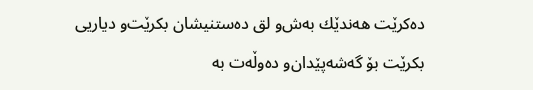ده‌كرێت هه‌ندێك به‌ش‌و لق ده‌ستنیشان بكرێت‌و دیاریی بكرێت بۆ گه‌شه‌پێدان‌و ده‌وڵه‌ت به‌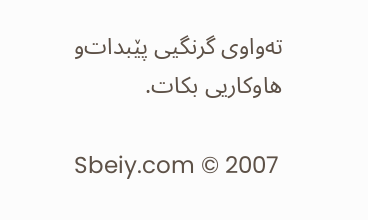ته‌واوی گرنگیی پێبدات‌و هاوكاریی بكات.

Sbeiy.com © 2007